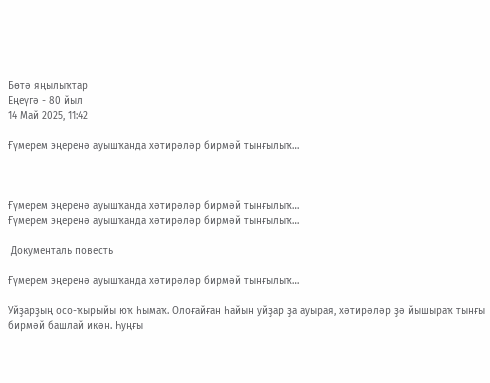Бөтә яңылыҡтар
Еңеүгә - 80 йыл
14 Май 2025, 11:42

Ғүмерем эңеренә ауышҡанда хәтирәләр бирмәй тынғылыҡ…



Ғүмерем эңеренә ауышҡанда хәтирәләр бирмәй тынғылыҡ…
Ғүмерем эңеренә ауышҡанда хәтирәләр бирмәй тынғылыҡ…

 Документаль повесть

Ғүмерем эңеренә ауышҡанда хәтирәләр бирмәй тынғылыҡ…

Уйҙарҙың осо-ҡырыйы юҡ һымаҡ. Олоғайған һайын уйҙар ҙа ауырая, хәтирәләр ҙә йышыраҡ тынғы бирмәй башлай икән. Һуңғы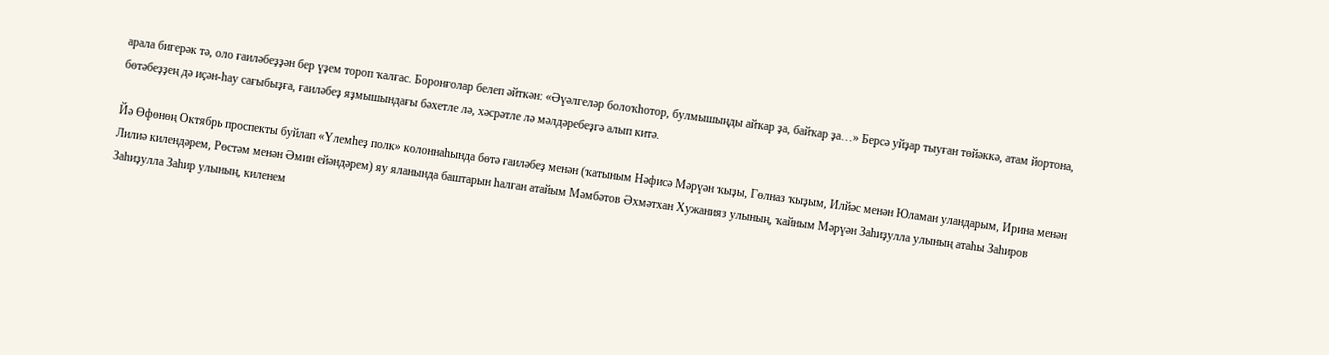арала бигерәк тә, оло ғаиләбеҙҙән бер үҙем тороп ҡалғас. Боронғолар белеп әйткән: «Әүәлгеләр болоҡһотор, булмышыңды айҡар ҙа, байҡар ҙа…» Берсә уйҙар тыуған төйәккә, атам йортона, бөтәбеҙҙең дә иҫән-һау сағыбыҙға, ғаиләбеҙ яҙмышындағы бәхетле лә, хәсрәтле лә мәлдәребеҙгә алып китә.

Йә Өфөнөң Октябрь проспекты буйлап «Үлемһеҙ полк» колоннаһында бөтә ғаиләбеҙ менән (ҡатыным Нәфисә Мәрүән ҡыҙы, Гөлназ ҡыҙым, Илйәс менән Юламан уландарым, Ирина менән Лилиә килендәрем, Рөстәм менән Әмин ейәндәрем) яу яланында баштарын һалған атайым Мәмбәтов Әхмәтхан Хужанияз улының, ҡайным Мәрүән Заһиҙулла улының атаһы Заһиров Заһиҙулла Заһир улының, киленем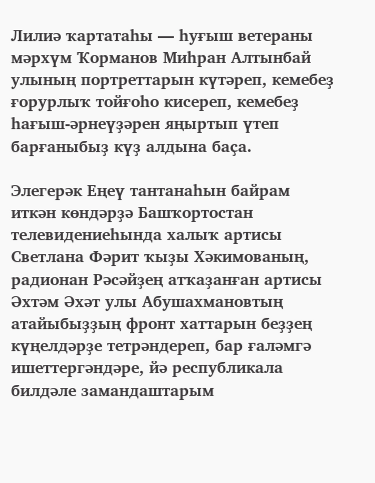Лилиә ҡартатаһы — һуғыш ветераны мәрхүм Ҡорманов Миһран Алтынбай улының портреттарын күтәреп, кемебеҙ ғорурлыҡ тойғоһо кисереп, кемебеҙ һағыш-әрнеүҙәрен яңыртып үтеп барғаныбыҙ күҙ алдына баҫа.

Элегерәк Еңеү тантанаһын байрам иткән көндәрҙә Башҡортостан телевидениеһында халыҡ артисы Светлана Фәрит ҡыҙы Хәкимованың, радионан Рәсәйҙең атҡаҙанған артисы Әхтәм Әхәт улы Абушахмановтың атайыбыҙҙың фронт хаттарын беҙҙең күңелдәрҙе тетрәндереп, бар ғаләмгә ишеттергәндәре, йә республикала билдәле замандаштарым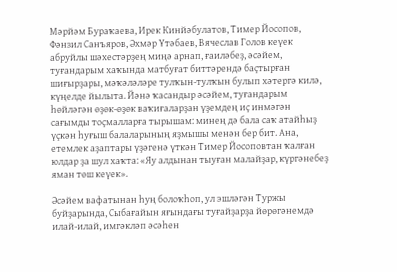Мәрйәм Бураҡаева, Ирек Кинйәбулатов, Тимер Йосопов, Фәнзил Санъяров, Әхмәр Үтәбаев, Вячеслав Голов кеүек абруйлы шәхестәрҙең миңә арнап, ғаиләбеҙ, әсәйем, туғандарым хаҡында матбуғат биттәрендә баҫтырған шиғырҙары, мәҡәләләре тулҡын-тулҡын булып хәтергә килә, күңелде йылыта. Йәнә ҡасандыр әсәйем, туғандарым һөйләгән өҙөк-өҙөк ваҡиғаларҙан үҙемдең иҫ инмәгән сағымды тоҫмалларға тырышам: минең дә бала саҡ атайһыҙ үҫкән һуғыш балаларының яҙмышы менән бер бит. Ана, етемлек аҙаптары үҙәгенә үткән Тимер Йосоповтан ҡалған юлдар ҙа шул хаҡта: «Яу алдынан тыуған малайҙар, күргәнебеҙ яман төш кеүек».

Әсәйем вафатынан һуң болоҡһоп, ул эшләгән Туржы буйҙарында, Сыбағайын яғындағы туғайҙарҙа йөрөгәнемдә илай-илай, имгәкләп әсәһен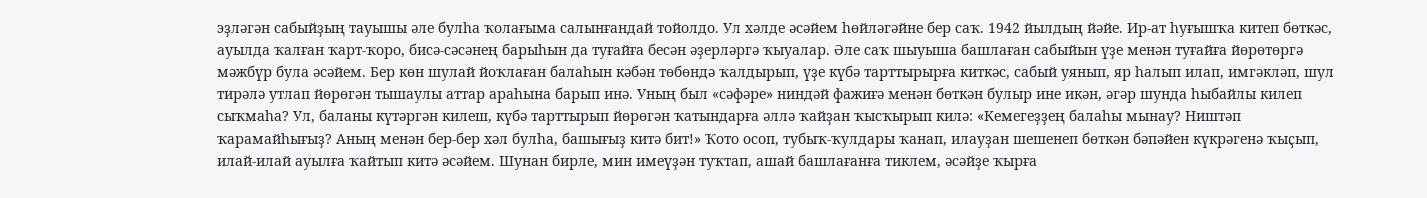эҙләгән сабыйҙың тауышы әле булһа ҡолағыма салынғандай тойолдо. Ул хәлде әсәйем һөйләгәйне бер саҡ. 1942 йылдың йәйе. Ир-ат һуғышҡа китеп бөткәс, ауылда ҡалған ҡарт-ҡоро, бисә-сәсәнең барыһын да туғайға бесән әҙерләргә ҡыуалар. Әле саҡ шыуыша башлаған сабыйын үҙе менән туғайға йөрөтөргә мәжбүр була әсәйем. Бер көн шулай йоҡлаған балаһын кәбән төбөндә ҡалдырып, үҙе күбә тарттырырға киткәс, сабый уянып, яр һалып илап, имгәкләп, шул тирәлә утлап йөрөгән тышаулы аттар араһына барып инә. Уның был «сәфәре» ниндәй фажиғә менән бөткән булыр ине икән, әгәр шунда һыбайлы килеп сыҡмаһа? Ул, баланы күтәргән килеш, күбә тарттырып йөрөгән ҡатындарға әллә ҡайҙан ҡысҡырып килә: «Кемегеҙҙең балаһы мынау? Ништәп ҡарамайһығыҙ? Аның менән бер-бер хәл булһа, башығыҙ китә бит!» Ҡото осоп, тубыҡ-ҡулдары ҡанап, илауҙан шешенеп бөткән бәпәйен күкрәгенә ҡыҫып, илай-илай ауылға ҡайтып китә әсәйем. Шунан бирле, мин имеүҙән туҡтап, ашай башлағанға тиклем, әсәйҙе ҡырға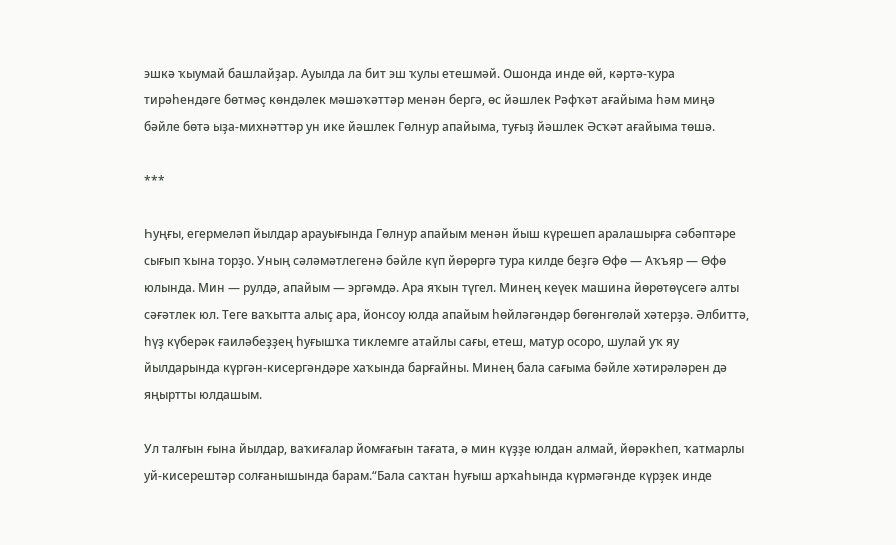эшкә ҡыумай башлайҙар. Ауылда ла бит эш ҡулы етешмәй. Ошонда инде өй, кәртә-ҡура тирәһендәге бөтмәҫ көндәлек мәшәҡәттәр менән бергә, өс йәшлек Рәфҡәт ағайыма һәм миңә бәйле бөтә ыҙа-михнәттәр ун ике йәшлек Гөлнур апайыма, туғыҙ йәшлек Әсҡәт ағайыма төшә.

***

Һуңғы, егермеләп йылдар арауығында Гөлнур апайым менән йыш күрешеп аралашырға сәбәптәре сығып ҡына торҙо. Уның сәләмәтлегенә бәйле күп йөрөргә тура килде беҙгә Өфө — Аҡъяр — Өфө юлында. Мин — рулдә, апайым — эргәмдә. Ара яҡын түгел. Минең кеүек машина йөрөтөүсегә алты сәғәтлек юл. Теге ваҡытта алыҫ ара, йонсоу юлда апайым һөйләгәндәр бөгөнгөләй хәтерҙә. Әлбиттә, һүҙ күберәк ғаиләбеҙҙең һуғышҡа тиклемге атайлы сағы, етеш, матур осоро, шулай уҡ яу йылдарында күргән-кисергәндәре хаҡында барғайны. Минең бала сағыма бәйле хәтирәләрен дә яңыртты юлдашым.

Ул талғын ғына йылдар, ваҡиғалар йомғағын тағата, ә мин күҙҙе юлдан алмай, йөрәкһеп, ҡатмарлы уй-кисерештәр солғанышында барам.“Бала саҡтан һуғыш арҡаһында күрмәгәнде күрҙек инде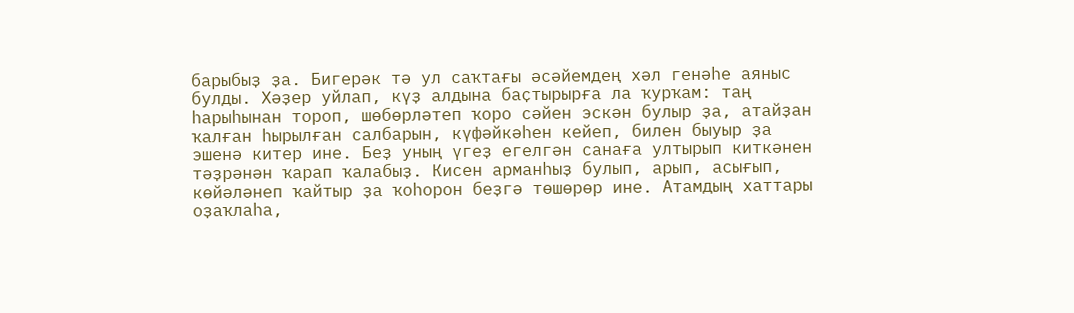барыбыҙ ҙа. Бигерәк тә ул саҡтағы әсәйемдең хәл генәһе аяныс булды. Хәҙер уйлап, күҙ алдына баҫтырырға ла ҡурҡам: таң һарыһынан тороп, шөбөрләтеп ҡоро сәйен эскән булыр ҙа, атайҙан ҡалған һырылған салбарын, күфәйкәһен кейеп, билен быуыр ҙа эшенә китер ине. Беҙ уның үгеҙ егелгән санаға ултырып киткәнен тәҙрәнән ҡарап ҡалабыҙ. Кисен арманһыҙ булып, арып, асығып, көйәләнеп ҡайтыр ҙа ҡоһорон беҙгә төшөрөр ине. Атамдың хаттары оҙаҡлаһа,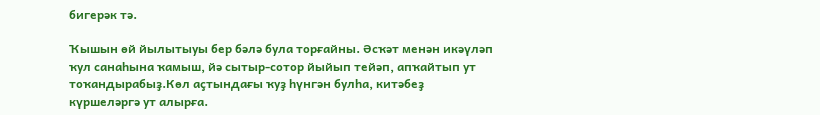бигерәк тә.

Ҡышын өй йылытыуы бер бәлә була торғайны. Әсҡәт менән икәүләп ҡул санаһына ҡамыш, йә сытыр-сотор йыйып тейәп, апҡайтып ут тоҡандырабыҙ.Көл аҫтындағы ҡуҙ һүнгән булһа, китәбеҙ күршеләргә ут алырға.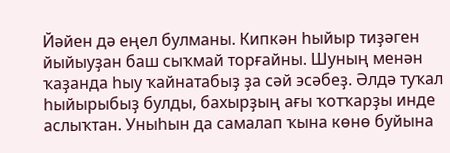Йәйен дә еңел булманы. Кипкән һыйыр тиҙәген йыйыуҙан баш сыҡмай торғайны. Шуның менән ҡаҙанда һыу ҡайнатабыҙ ҙа сәй эсәбеҙ. Әлдә туҡал һыйырыбыҙ булды, бахырҙың ағы ҡотҡарҙы инде аслыҡтан. Уныһын да самалап ҡына көнө буйына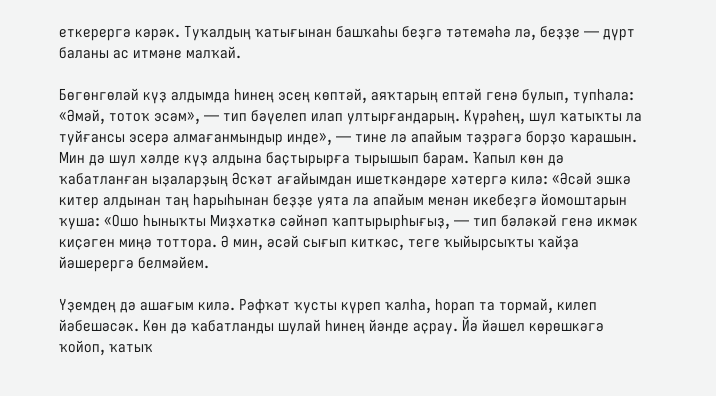еткерергә кәрәк. Туҡалдың ҡатығынан башҡаһы беҙгә тәтемәһә лә, беҙҙе — дүрт баланы ас итмәне малҡай.

Бөгөнгөләй күҙ алдымда һинең эсең көптәй, аяҡтарың ептәй генә булып, тупһала: «Әмәй, тотоҡ эсәм», — тип бәүелеп илап ултырғандарың. Күрәһең, шул ҡатыҡты ла туйғансы эсерә алмағанмындыр инде», — тине лә апайым тәҙрәгә борҙо ҡарашын. Мин дә шул хәлде күҙ алдына баҫтырырға тырышып барам. Ҡапыл көн дә ҡабатланған ыҙаларҙың Әсҡәт ағайымдан ишеткәндәре хәтергә килә: «Әсәй эшкә китер алдынан таң һарыһынан беҙҙе уята ла апайым менән икебеҙгә йомоштарын ҡуша: «Ошо һыныҡты Миҙхәткә сәйнәп ҡаптырырһығыҙ, — тип бәләкәй генә икмәк киҫәген миңә тоттора. Ә мин, әсәй сығып киткәс, теге ҡыйырсыҡты ҡайҙа йәшерергә белмәйем.

Үҙемдең дә ашағым килә. Рәфҡәт ҡусты күреп ҡалһа, һорап та тормай, килеп йәбешәсәк. Көн дә ҡабатланды шулай һинең йәнде аҫрау. Йә йәшел көрөшкәгә ҡойоп, ҡатыҡ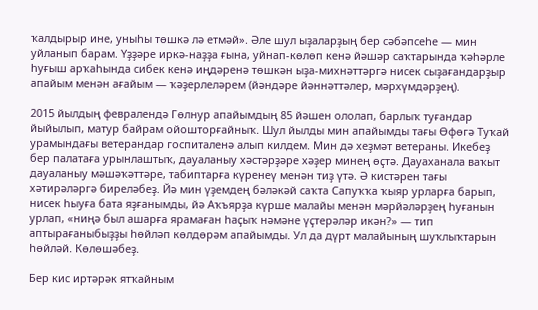ҡалдырыр ине, уныһы төшкә лә етмәй». Әле шул ыҙаларҙың бер сәбәпсеһе — мин уйланып барам. Үҙҙәре иркә-наҙҙа ғына, уйнап-көлөп кенә йәшәр саҡтарында ҡәһәрле һуғыш арҡаһында сибек кенә иңдәренә төшкән ыҙа-михнәттәргә нисек сыҙағандарҙыр апайым менән ағайым — ҡәҙерлеләрем (йәндәре йәннәттәлер, мәрхүмдәрҙең).

2015 йылдың февралендә Гөлнур апайымдың 85 йәшен ололап, барлыҡ туғандар йыйылып, матур байрам ойошторғайныҡ. Шул йылды мин апайымды тағы Өфөгә Туҡай урамындағы ветерандар госпиталенә алып килдем. Мин дә хеҙмәт ветераны. Икебеҙ бер палатаға урынлаштыҡ, дауаланыу хәстәрҙәре хәҙер минең өҫтә. Дауаханала ваҡыт дауаланыу мәшәҡәттәре, табиптарға күренеү менән тиҙ үтә. Ә кистәрен тағы хәтирәләргә биреләбеҙ. Йә мин үҙемдең бәләкәй саҡта Сапуҡҡа ҡыяр урларға барып, нисек һыуға бата яҙғанымды, йә Аҡъярҙа күрше малайы менән мәрйәләрҙең һуғанын урлап, «ниңә был ашарға ярамаған һаҫыҡ нәмәне үҫтерәләр икән?» — тип аптырағаныбыҙҙы һөйләп көлдөрәм апайымды. Ул да дүрт малайының шуҡлыҡтарын һөйләй. Көлөшәбеҙ.

Бер кис иртәрәк ятҡайным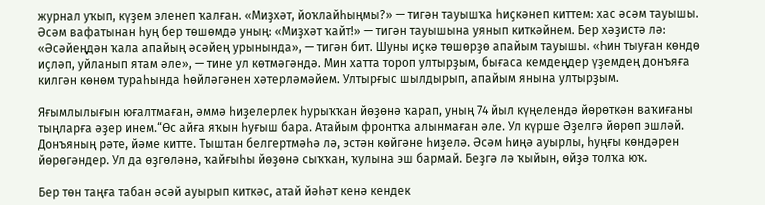журнал уҡып, күҙем эленеп ҡалған. «Миҙхәт, йоҡлайһыңмы?» — тигән тауышҡа һиҫкәнеп киттем: хас әсәм тауышы. Әсәм вафатынан һуң бер төшөмдә уның: «Миҙхәт ҡайт!» — тигән тауышына уянып киткәйнем. Бер хәҙистә лә: «Әсәйеңдән ҡала апайың әсәйең урынында», — тигән бит. Шуны иҫкә төшөрҙө апайым тауышы. «Һин тыуған көндө иҫләп, уйланып ятам әле», — тине ул көтмәгәндә. Мин хатта тороп ултырҙым, бығаса кемдеңдер үҙемдең донъяға килгән көнөм тураһында һөйләгәнен хәтерләмәйем. Ултырғыс шылдырып, апайым янына ултырҙым.

Яғымлылығын юғалтмаған, әммә һиҙелерлек һурыҡҡан йөҙөнә ҡарап, уның 74 йыл күңелендә йөрөткән ваҡиғаны тыңларға әҙер инем.“Өс айға яҡын һуғыш бара. Атайым фронтҡа алынмаған әле. Ул күрше Әҙелгә йөрөп эшләй. Донъяның рәте, йәме китте. Тыштан белгертмәһә лә, эстән көйгәне һиҙелә. Әсәм һиңә ауырлы, һуңғы көндәрен йөрөгәндер. Ул да өҙгөләнә, ҡайғыһы йөҙөнә сыҡҡан, ҡулына эш бармай. Беҙгә лә ҡыйын, өйҙә толҡа юҡ.

Бер төн таңға табан әсәй ауырып киткәс, атай йәһәт кенә кендек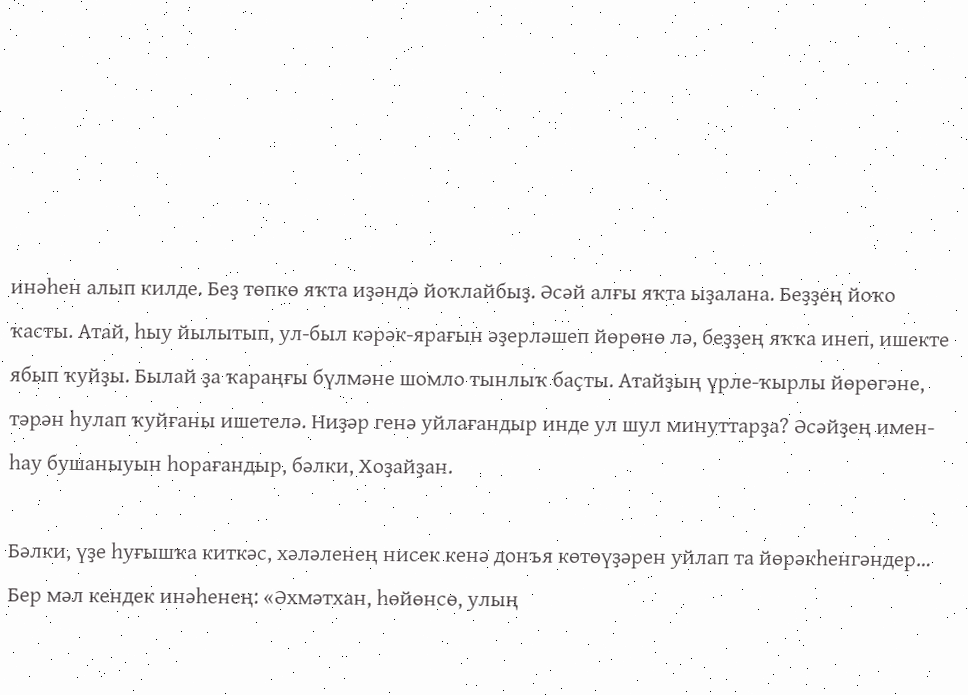инәһен алып килде. Беҙ төпкө яҡта иҙәндә йоҡлайбыҙ. Әсәй алғы яҡта ыҙалана. Беҙҙең йоҡо ҡасты. Атай, һыу йылытып, ул-был кәрәк-ярағын әҙерләшеп йөрөнө лә, беҙҙең яҡҡа инеп, ишекте ябып ҡуйҙы. Былай ҙа ҡараңғы бүлмәне шомло тынлыҡ баҫты. Атайҙың үрле-ҡырлы йөрөгәне, тәрән һулап ҡуйғаны ишетелә. Ниҙәр генә уйлағандыр инде ул шул минуттарҙа? Әсәйҙең имен-һау бушаныуын һорағандыр, бәлки, Хоҙайҙан.

Бәлки, үҙе һуғышҡа киткәс, хәләленең нисек кенә донъя көтөүҙәрен уйлап та йөрәкһенгәндер… Бер мәл кендек инәһенең: «Әхмәтхан, һөйөнсө, улың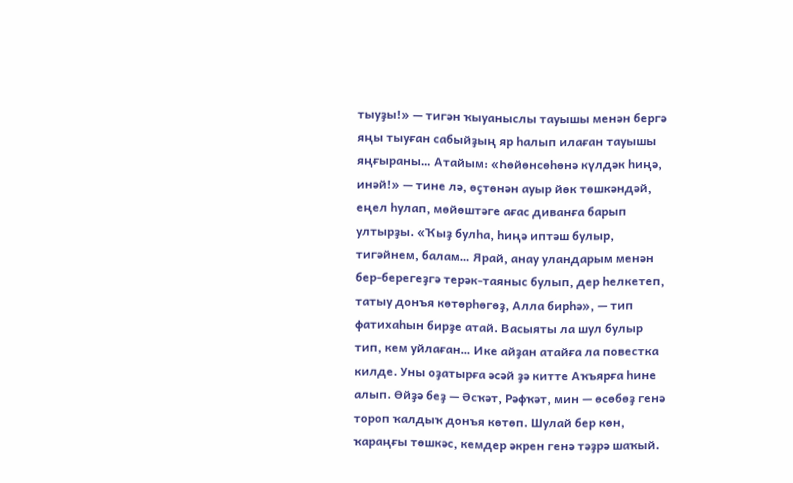тыуҙы!» — тигән ҡыуаныслы тауышы менән бергә яңы тыуған сабыйҙың яр һалып илаған тауышы яңғыраны… Атайым: «Һөйөнсөһөнә күлдәк һиңә, инәй!» — тине лә, өҫтөнән ауыр йөк төшкәндәй, еңел һулап, мөйөштәге ағас диванға барып ултырҙы. «Ҡыҙ булһа, һиңә иптәш булыр, тигәйнем, балам… Ярай, анау уландарым менән бер-берегеҙгә терәк-таяныс булып, дер һелкетеп, татыу донъя көтөрһөгөҙ, Алла бирһә», — тип фатихаһын бирҙе атай. Васыяты ла шул булыр тип, кем уйлаған… Ике айҙан атайға ла повестка килде. Уны оҙатырға әсәй ҙә китте Аҡъярға һине алып. Өйҙә беҙ — Әсҡәт, Рәфҡәт, мин — өсөбөҙ генә тороп ҡалдыҡ донъя көтөп. Шулай бер көн, ҡараңғы төшкәс, кемдер әкрен генә тәҙрә шаҡый.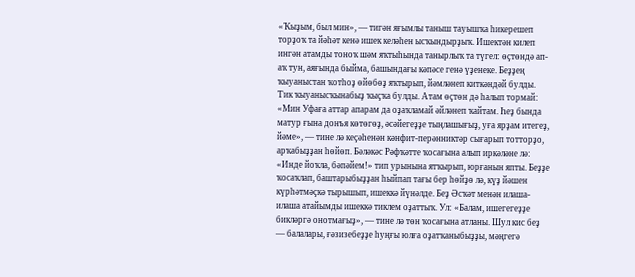«Ҡыҙым, был мин», — тигән яғымлы таныш тауышҡа һикерешеп торҙоҡ та йәһәт кенә ишек келәһен ысҡындырҙыҡ. Ишектән килеп ингән атамды тоноҡ шәм яҡтыһында танырлыҡ та түгел: өҫтөндә ап-аҡ тун, аяғында быйма, башындағы кәпәсе генә үҙенеке. Беҙҙең ҡыуаныстан ҡотһоҙ өйөбөҙ яҡтырып, йәмләнеп киткәндәй булды. Тик ҡыуанысҡынабыҙ ҡыҫҡа булды. Атам өҫтөн дә һалып тормай: «Мин Уфаға аттар апарам да оҙаҡламай әйләнеп ҡайтам. Һеҙ бында матур ғына донъя көтөгөҙ, әсәйегеҙҙе тыңлашығыҙ, уға ярҙам итегеҙ, йәме», — тине лә кеҫәһенән кәнфит-перәнниктәр сығарып тотторҙо, арҡабыҙҙан һөйөп. Бәләкәс Рәфҡәтте ҡосағына алып иркәләне лә: «Инде йоҡла, бәпәйем!» тип урынына ятҡырып, юрғанын япты. Беҙҙе ҡосаҡлап, баштарыбыҙҙан һыйпап тағы бер һөйҙө лә, күҙ йәшен күрһәтмәҫкә тырышып, ишеккә йүнәлде. Беҙ Әсҡәт менән илаша-илаша атайымды ишеккә тиклем оҙаттыҡ. Ул: «Балам, ишегегеҙҙе бикләргә онотмағыҙ», — тине лә төн ҡосағына атланы. Шул кис беҙ — балалары, ғәзизебеҙҙе һуңғы юлға оҙатҡаныбыҙҙы, мәңгегә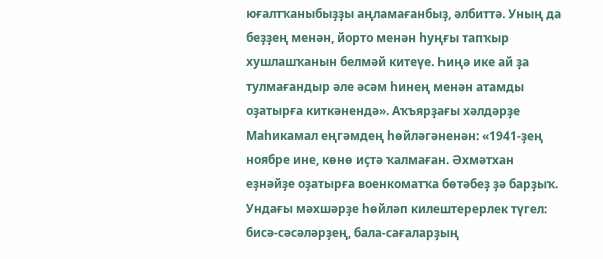юғалтҡаныбыҙҙы аңламағанбыҙ, әлбиттә. Уның да беҙҙең менән, йорто менән һуңғы тапҡыр хушлашҡанын белмәй китеүе. Һиңә ике ай ҙа тулмағандыр әле әсәм һинең менән атамды оҙатырға киткәнендә». Аҡъярҙағы хәлдәрҙе Маһикамал еңгәмдең һөйләгәненән: «1941-ҙең ноябре ине, көнө иҫтә ҡалмаған. Әхмәтхан еҙнәйҙе оҙатырға военкоматҡа бөтәбеҙ ҙә барҙыҡ. Ундағы мәхшәрҙе һөйләп килештерерлек түгел: бисә-сәсәләрҙең, бала-сағаларҙың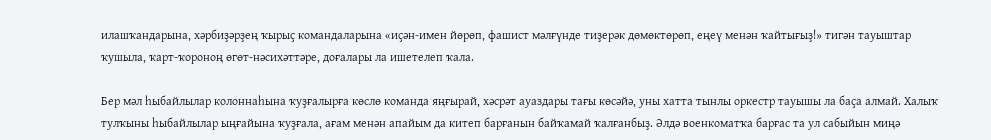илашҡандарына, хәрбиҙәрҙең ҡырыҫ командаларына «иҫән-имен йөрөп, фашист мәлғүнде тиҙерәк дөмөктөрөп, еңеү менән ҡайтығыҙ!» тигән тауыштар ҡушыла, ҡарт-ҡороноң өгөт-нәсихәттәре, доғалары ла ишетелеп ҡала.

Бер мәл һыбайлылар колоннаһына ҡуҙғалырға көслө команда яңғырай, хәсрәт ауаздары тағы көсәйә, уны хатта тынлы оркестр тауышы ла баҫа алмай. Халыҡ тулҡыны һыбайлылар ыңғайына ҡуҙғала, ағам менән апайым да китеп барғанын байҡамай ҡалғанбыҙ. Әлдә военкоматҡа барғас та ул сабыйын миңә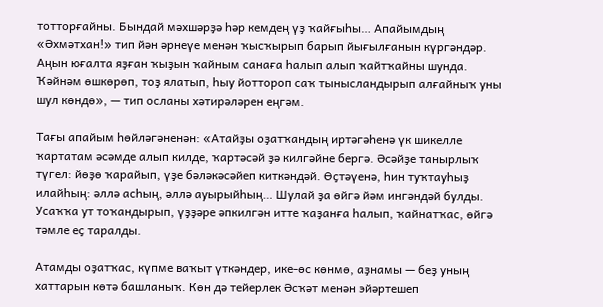тотторғайны. Бындай мәхшәрҙә һәр кемдең үҙ ҡайғыһы… Апайымдың «Әхмәтхан!» тип йән әрнеүе менән ҡысҡырып барып йығылғанын күргәндәр. Аңын юғалта яҙған ҡыҙын ҡайным санаға һалып алып ҡайтҡайны шунда. Ҡәйнәм өшкөрөп, тоҙ ялатып, һыу йоттороп саҡ тынысландырып алғайныҡ уны шул көндө», — тип осланы хәтирәләрен еңгәм.

Тағы апайым һөйләгәненән: «Атайҙы оҙатҡандың иртәгәһенә үк шикелле ҡартатам әсәмде алып килде, ҡартәсәй ҙә килгәйне бергә. Әсәйҙе танырлыҡ түгел: йөҙө ҡарайып, үҙе бәләкәсәйеп киткәндәй. Өҫтәүенә, һин туҡтауһыҙ илайһың: әллә асһың, әллә ауырыйһың… Шулай ҙа өйгә йәм ингәндәй булды. Усаҡҡа ут тоҡандырып, үҙҙәре әпкилгән итте ҡаҙанға һалып, ҡайнатҡас, өйгә тәмле еҫ таралды.

Атамды оҙатҡас, күпме ваҡыт үткәндер, ике-өс көнмө, аҙнамы — беҙ уның хаттарын көтә башланыҡ. Көн дә тейерлек Әсҡәт менән эйәртешеп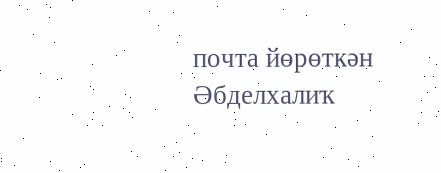почта йөрөткән Әбделхалиҡ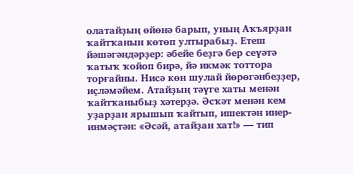олатайҙың өйөнә барып, уның Аҡъярҙан ҡайтҡанын көтөп ултырабыҙ. Етеш йәшәгәндәрҙер: әбейе беҙгә бер сеүәтә ҡатыҡ ҡойоп бирә, йә икмәк тоттора торғайны. Нисә көн шулай йөрөгәнбеҙҙер, иҫләмәйем. Атайҙың тәүге хаты менән ҡайтҡаныбыҙ хәтерҙә. Әсҡәт менән кем уҙарҙан ярышып ҡайтып, ишектән инер-инмәҫтән: «Әсәй, атайҙан хат!» — тип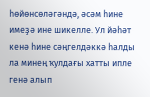һөйөнсөләгәндә, әсәм һине имеҙә ине шикелле. Ул йәһәт кенә һине сәңгелдәккә һалды ла минең ҡулдағы хатты ипле генә алып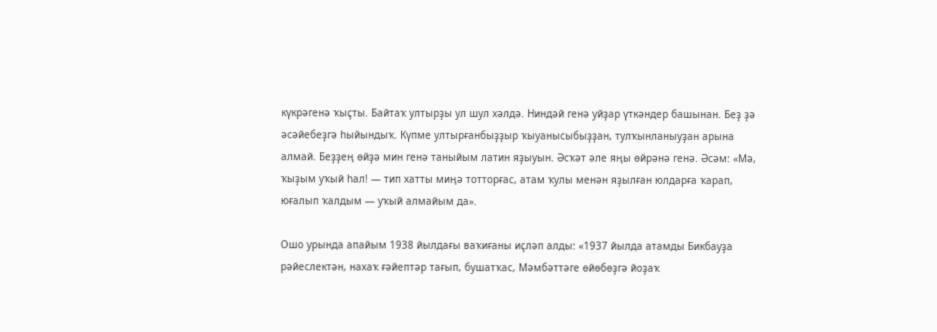күкрәгенә ҡыҫты. Байтаҡ ултырҙы ул шул хәлдә. Ниндәй генә уйҙар үткәндер башынан. Беҙ ҙә әсәйебеҙгә һыйындыҡ. Күпме ултырғанбыҙҙыр ҡыуанысыбыҙҙан, тулҡынланыуҙан арына алмай. Беҙҙең өйҙә мин генә таныйым латин яҙыуын. Әсҡәт әле яңы өйрәнә генә. Әсәм: «Мә, ҡыҙым уҡый һал! — тип хатты миңә тотторғас, атам ҡулы менән яҙылған юлдарға ҡарап, юғалып ҡалдым — уҡый алмайым да».

Ошо урында апайым 1938 йылдағы ваҡиғаны иҫләп алды: «1937 йылда атамды Бикбауҙа рәйеслектән, нахаҡ ғәйептәр тағып, бушатҡас, Мәмбәттәге өйөбөҙгә йоҙаҡ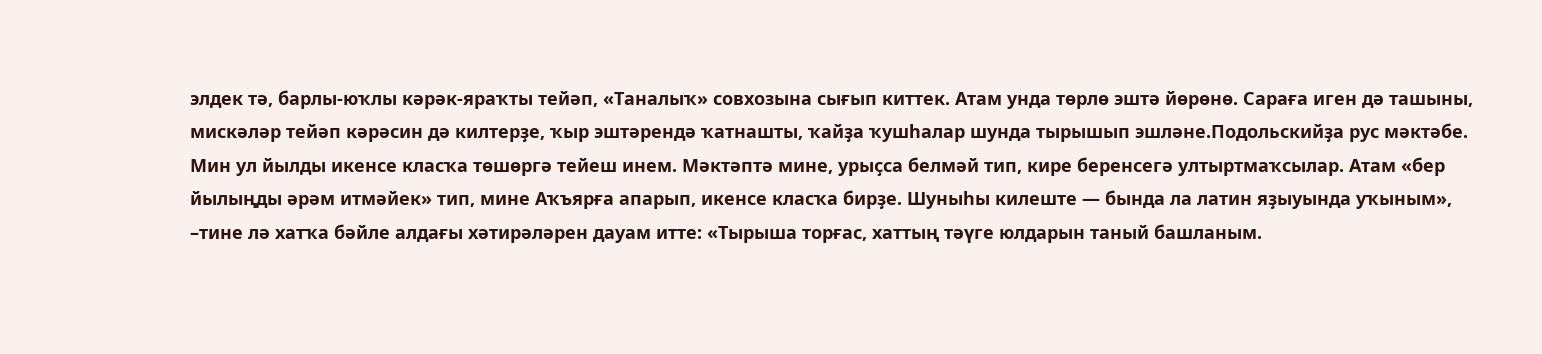элдек тә, барлы-юҡлы кәрәк-яраҡты тейәп, «Таналыҡ» совхозына сығып киттек. Атам унда төрлө эштә йөрөнө. Сараға иген дә ташыны, мискәләр тейәп кәрәсин дә килтерҙе, ҡыр эштәрендә ҡатнашты, ҡайҙа ҡушһалар шунда тырышып эшләне.Подольскийҙа рус мәктәбе. Мин ул йылды икенсе класҡа төшөргә тейеш инем. Мәктәптә мине, урыҫса белмәй тип, кире беренсегә ултыртмаҡсылар. Атам «бер йылыңды әрәм итмәйек» тип, мине Аҡъярға апарып, икенсе класҡа бирҙе. Шуныһы килеште — бында ла латин яҙыуында уҡыным», –тине лә хатҡа бәйле алдағы хәтирәләрен дауам итте: «Тырыша торғас, хаттың тәүге юлдарын таный башланым.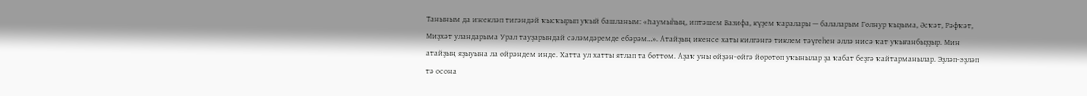Таныным да ижекләп тигәндәй ҡысҡырып уҡый башланым: «Һаумыһың, иптәшем Вазифа, күҙем ҡаралары — балаларым Гөлнур ҡыҙыма, Әсҡәт, Рәфҡәт, Миҙхәт уландарыма Урал тауҙарындай сәләмдәремде ебәрәм…». Атайҙың икенсе хаты килгәнгә тиклем тәүгеһен әллә нисә ҡат уҡығанбыҙҙыр. Мин атайҙың яҙыуына ла өйрәндем инде. Хатта ул хатты ятлап та бөттөм. Аҙаҡ уны өйҙән-өйгә йөрөтөп уҡынылар ҙа ҡабат беҙгә ҡайтарманылар. Эҙләп-эҙләп тә осона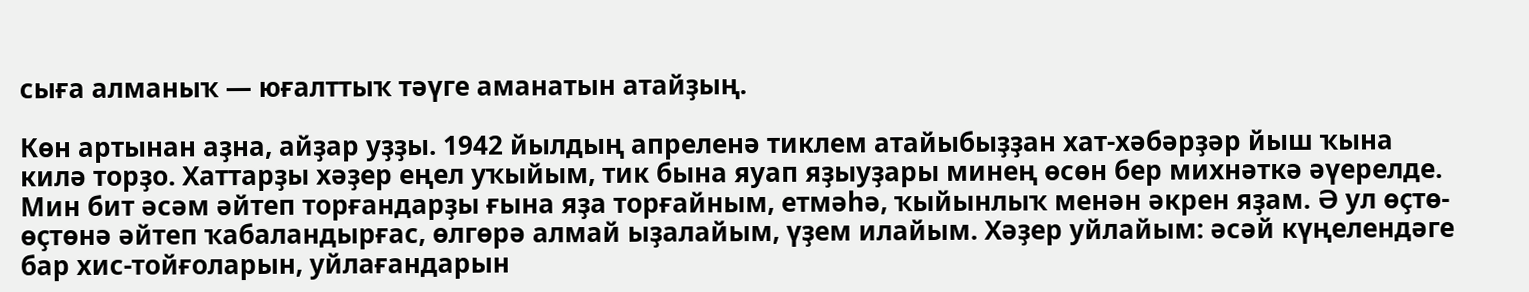сыға алманыҡ — юғалттыҡ тәүге аманатын атайҙың.

Көн артынан аҙна, айҙар уҙҙы. 1942 йылдың апреленә тиклем атайыбыҙҙан хат-хәбәрҙәр йыш ҡына килә торҙо. Хаттарҙы хәҙер еңел уҡыйым, тик бына яуап яҙыуҙары минең өсөн бер михнәткә әүерелде. Мин бит әсәм әйтеп торғандарҙы ғына яҙа торғайным, етмәһә, ҡыйынлыҡ менән әкрен яҙам. Ә ул өҫтө-өҫтөнә әйтеп ҡабаландырғас, өлгөрә алмай ыҙалайым, үҙем илайым. Хәҙер уйлайым: әсәй күңелендәге бар хис-тойғоларын, уйлағандарын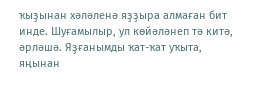ҡыҙынан хәләленә яҙҙыра алмаған бит инде. Шуғамылыр, ул көйәләнеп тә китә, әрләшә. Яҙғанымды ҡат-ҡат уҡыта, яңынан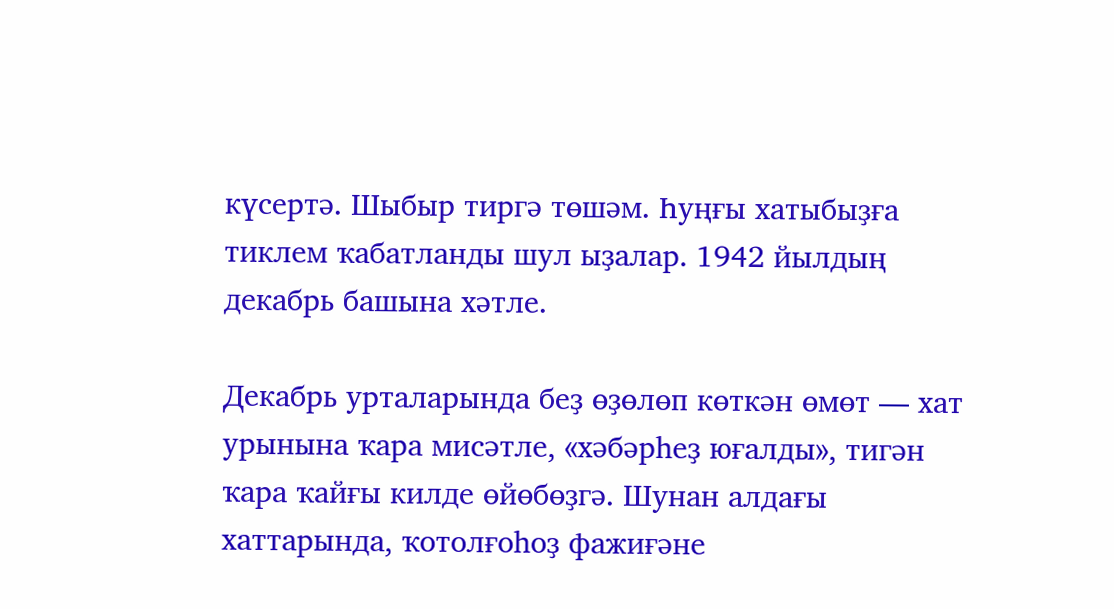күсертә. Шыбыр тиргә төшәм. Һуңғы хатыбыҙға тиклем ҡабатланды шул ыҙалар. 1942 йылдың декабрь башына хәтле.

Декабрь урталарында беҙ өҙөлөп көткән өмөт — хат урынына ҡара мисәтле, «хәбәрһеҙ юғалды», тигән ҡара ҡайғы килде өйөбөҙгә. Шунан алдағы хаттарында, ҡотолғоһоҙ фажиғәне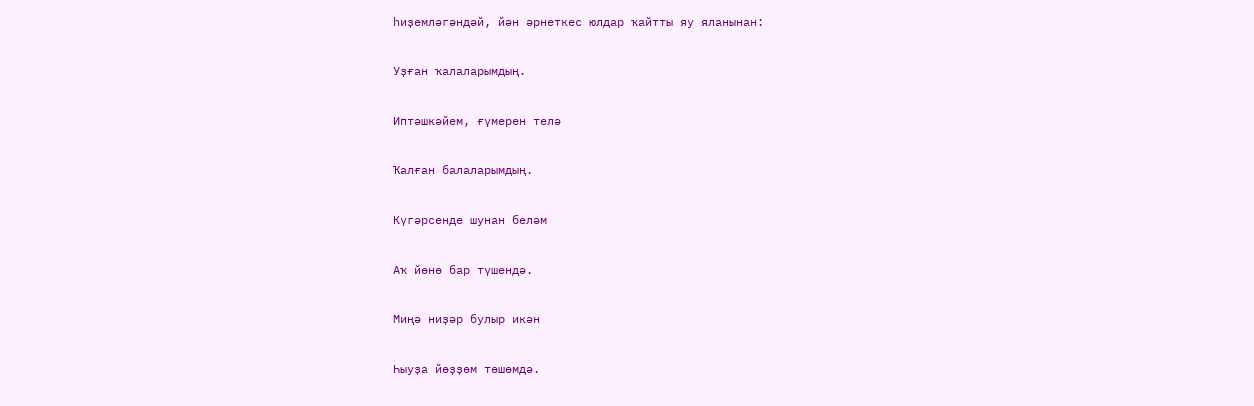һиҙемләгәндәй, йән әрнеткес юлдар ҡайтты яу яланынан:

Уҙған ҡалаларымдың.

Иптәшкәйем, ғүмерен телә

Ҡалған балаларымдың.

Күгәрсенде шунан беләм

Аҡ йөнө бар түшендә.

Миңә ниҙәр булыр икән

Һыуҙа йөҙҙөм төшөмдә.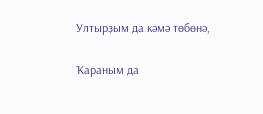Ултырҙым да кәмә төбөнә,

Ҡараным да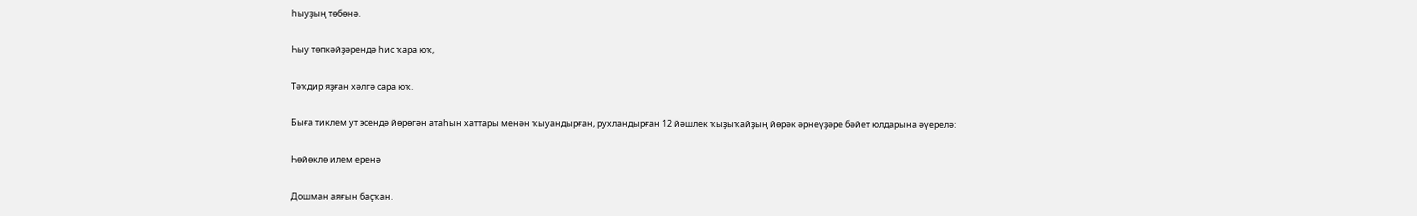һыуҙың төбөнә.

Һыу төпкәйҙәрендә һис ҡара юҡ,

Тәҡдир яҙған хәлгә сара юҡ.

Быға тиклем ут эсендә йөрөгән атаһын хаттары менән ҡыуандырған, рухландырған 12 йәшлек ҡыҙыҡайҙың йөрәк әрнеүҙәре бәйет юлдарына әүерелә:

Һөйөклө илем еренә

Дошман аяғын баҫҡан.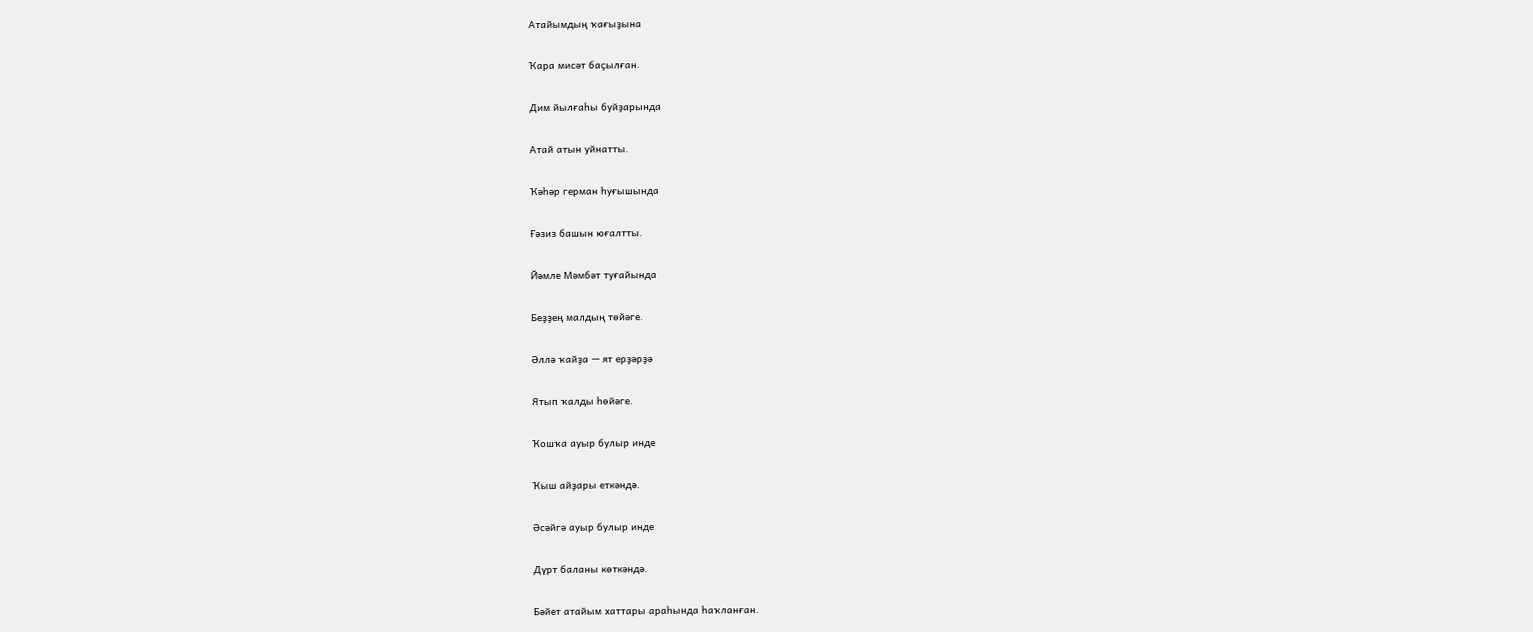Атайымдың ҡағыҙына

Ҡара мисәт баҫылған.

Дим йылғаһы буйҙарында

Атай атын уйнатты.

Ҡәһәр герман һуғышында

Ғәзиз башын юғалтты.

Йәмле Мәмбәт туғайында

Беҙҙең малдың төйәге.

Әллә ҡайҙа — ят ерҙәрҙә

Ятып ҡалды һөйәге.

Ҡошҡа ауыр булыр инде

Ҡыш айҙары еткәндә.

Әсәйгә ауыр булыр инде

Дүрт баланы көткәндә.

Бәйет атайым хаттары араһында һаҡланған.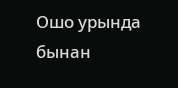Ошо урында бынан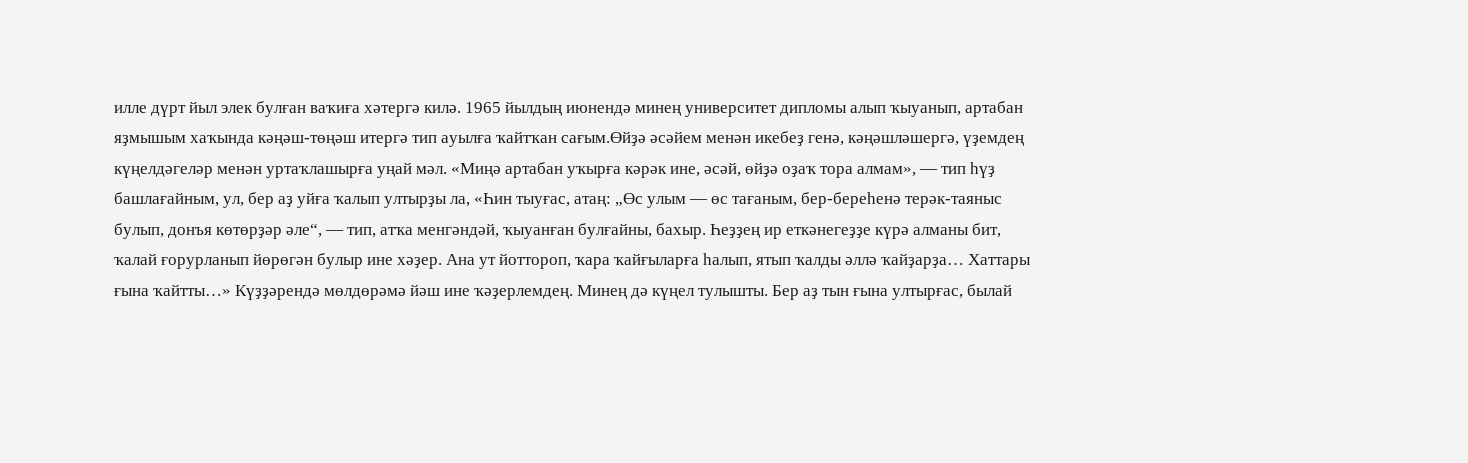илле дүрт йыл элек булған ваҡиға хәтергә килә. 1965 йылдың июнендә минең университет дипломы алып ҡыуанып, артабан яҙмышым хаҡында кәңәш-төңәш итергә тип ауылға ҡайтҡан сағым.Өйҙә әсәйем менән икебеҙ генә, кәңәшләшергә, үҙемдең күңелдәгеләр менән уртаҡлашырға уңай мәл. «Миңә артабан уҡырға кәрәк ине, әсәй, өйҙә оҙаҡ тора алмам», — тип һүҙ башлағайным, ул, бер аҙ уйға ҡалып ултырҙы ла, «Һин тыуғас, атаң: „Өс улым — өс тағаным, бер-береһенә терәк-таяныс булып, донъя көтөрҙәр әле“, — тип, атҡа менгәндәй, ҡыуанған булғайны, бахыр. Һеҙҙең ир еткәнегеҙҙе күрә алманы бит, ҡалай ғорурланып йөрөгән булыр ине хәҙер. Ана ут йоттороп, ҡара ҡайғыларға һалып, ятып ҡалды әллә ҡайҙарҙа… Хаттары ғына ҡайтты…» Күҙҙәрендә мөлдөрәмә йәш ине ҡәҙерлемдең. Минең дә күңел тулышты. Бер аҙ тын ғына ултырғас, былай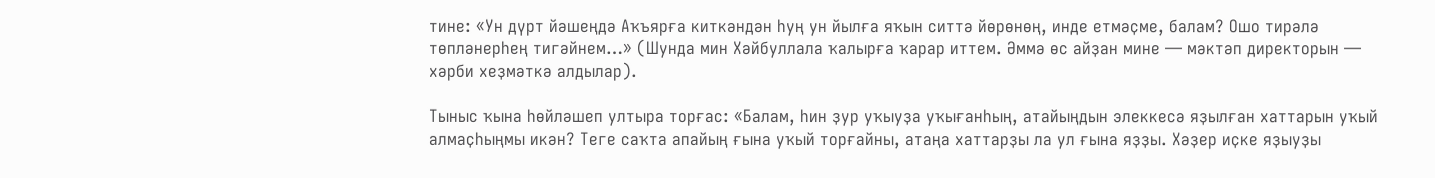тине: «Ун дүрт йәшеңдә Аҡъярға киткәндән һуң ун йылға яҡын ситтә йөрөнөң, инде етмәҫме, балам? Ошо тирәлә төпләнерһең тигәйнем…» (Шунда мин Хәйбуллала ҡалырға ҡарар иттем. Әммә өс айҙан мине — мәктәп директорын — хәрби хеҙмәткә алдылар).

Тыныс ҡына һөйләшеп ултыра торғас: «Балам, һин ҙур уҡыуҙа уҡығанһың, атайыңдын элеккесә яҙылған хаттарын уҡый алмаҫһыңмы икән? Теге саҡта апайың ғына уҡый торғайны, атаңа хаттарҙы ла ул ғына яҙҙы. Хәҙер иҫке яҙыуҙы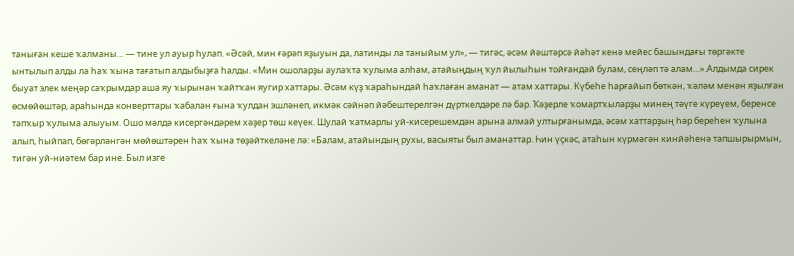таныған кеше ҡалманы… — тине ул ауыр һулап. «Әсәй, мин ғәрәп яҙыуын да, латинды ла таныйым ул», — тигәс, әсәм йәштәрсә йәһәт кенә мейес башындағы төргәкте ынтылып алды ла һаҡ ҡына тағатып алдыбыҙға һалды. «Мин ошоларҙы аулаҡта ҡулыма алһам, атайыңдың ҡул йылыһын тойғандай булам, сеңләп тә алам…».Алдымда сирек быуат элек меңәр саҡрымдар аша яу ҡырынан ҡайтҡан яугир хаттары. Әсәм күҙ ҡараһындай һаҡлаған аманат — атам хаттары. Күбеһе һарғайып бөткән, ҡәләм менән яҙылған өсмөйөштәр, араһында конверттары ҡабалан ғына ҡулдан эшләнеп, икмәк сәйнәп йәбештерелгән дүрткелдәре лә бар. Ҡәҙерле ҡомартҡыларҙы минең тәүге күреүем, беренсе тапҡыр ҡулыма алыуым. Ошо мәлдә кисергәндәрем хәҙер төш кеүек. Шулай ҡатмарлы уй-кисерешемдән арына алмай ултырғанымда, әсәм хаттарҙың һәр береһен ҡулына алып, һыйпап, бөгәрләнгән мөйөштәрен һаҡ ҡына төҙәйткеләне лә: «Балам, атайындың рухы, васыяты был аманаттар. Һин үҫкәс, атаһын күрмәгән кинйәһенә тапшырырмын, тигән уй-ниәтем бар ине. Был изге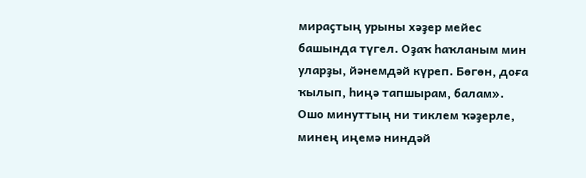мираҫтың урыны хәҙер мейес башында түгел. Оҙаҡ һаҡланым мин уларҙы, йәнемдәй күреп. Бөгөн, доға ҡылып, һиңә тапшырам, балам». Ошо минуттың ни тиклем ҡәҙерле, минең иңемә ниндәй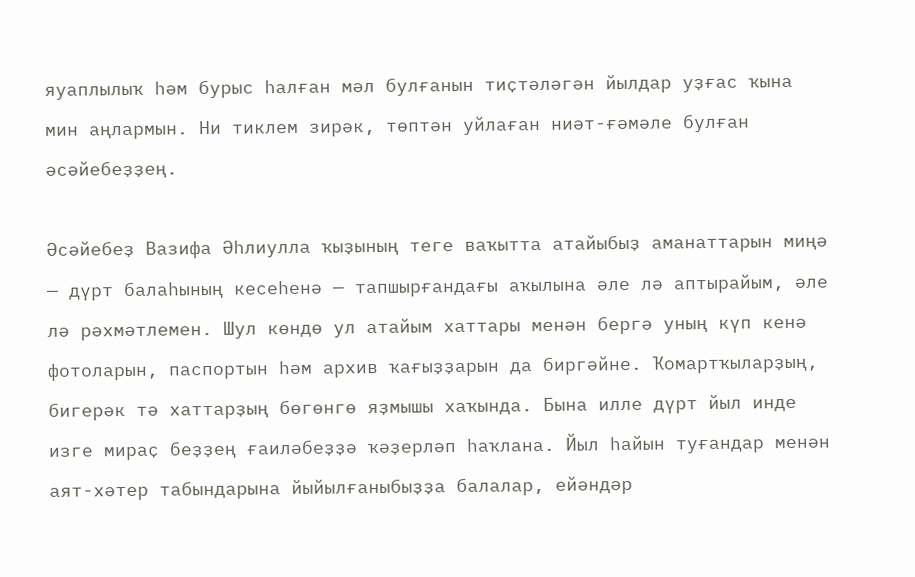яуаплылыҡ һәм бурыс һалған мәл булғанын тиҫтәләгән йылдар уҙғас ҡына мин аңлармын. Ни тиклем зирәк, төптән уйлаған ниәт-ғәмәле булған әсәйебеҙҙең.

Әсәйебеҙ Вазифа Әһлиулла ҡыҙының теге ваҡытта атайыбыҙ аманаттарын миңә — дүрт балаһының кесеһенә — тапшырғандағы аҡылына әле лә аптырайым, әле лә рәхмәтлемен. Шул көндө ул атайым хаттары менән бергә уның күп кенә фотоларын, паспортын һәм архив ҡағыҙҙарын да биргәйне. Ҡомартҡыларҙың, бигерәк тә хаттарҙың бөгөнгө яҙмышы хаҡында. Бына илле дүрт йыл инде изге мираҫ беҙҙең ғаиләбеҙҙә ҡәҙерләп һаҡлана. Йыл һайын туғандар менән аят-хәтер табындарына йыйылғаныбыҙҙа балалар, ейәндәр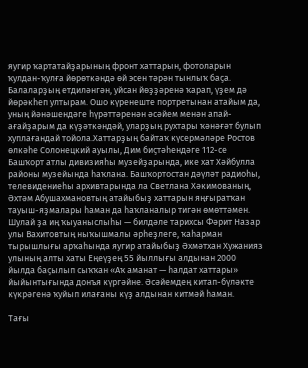яугир ҡартатайҙарының фронт хаттарын, фотоларын ҡулдан-ҡулға йөрөткәндә өй эсен тәрән тынлыҡ баҫа. Балаларҙың етдиләнгән, уйсан йөҙҙәренә ҡарап, үҙем дә йөрәкһеп ултырам. Ошо күренеште портретынан атайым да, уның йәнәшендәге һүрәттәренән әсәйем менән апай-ағайҙарым да күҙәткәндәй, уларҙың рухтары ҡәнәғәт булып хуплағандай тойола.Хаттарҙың байтаҡ күсермәләре Ростов өлкәһе Солонецкий ауылы, Дим биҫтәһендәге 112-се Башҡорт атлы дивизияһы музейҙарында, ике хат Хәйбулла районы музейында һаҡлана. Башҡортостан дәүләт радиоһы, телевидениеһы архивтарында ла Светлана Хәкимованың, Әхтәм Абушахмановтың атайыбыҙ хаттарын яңғыратҡан тауыш-яҙмалары һаман да һаҡланалыр тигән өмөттәмен. Шулай ҙа иң ҡыуаныслыһы — билдәле тарихсы Фәрит Назар улы Вахитовтың ныҡышмалы әрһеҙлеге, ҡаһарман тырышлығы арҡаһында яугир атайыбыҙ Әхмәтхан Хужанияз улының алты хаты Еңеүҙең 55 йыллығы алдынан 2000 йылда баҫылып сыҡҡан «Аҡ аманат — һалдат хаттары» йыйынтығында донъя күргәйнe. Әсәйемдең китап-бүләкте күкрәгенә ҡуйып илағаны күҙ алдынан китмәй һаман.

Тағы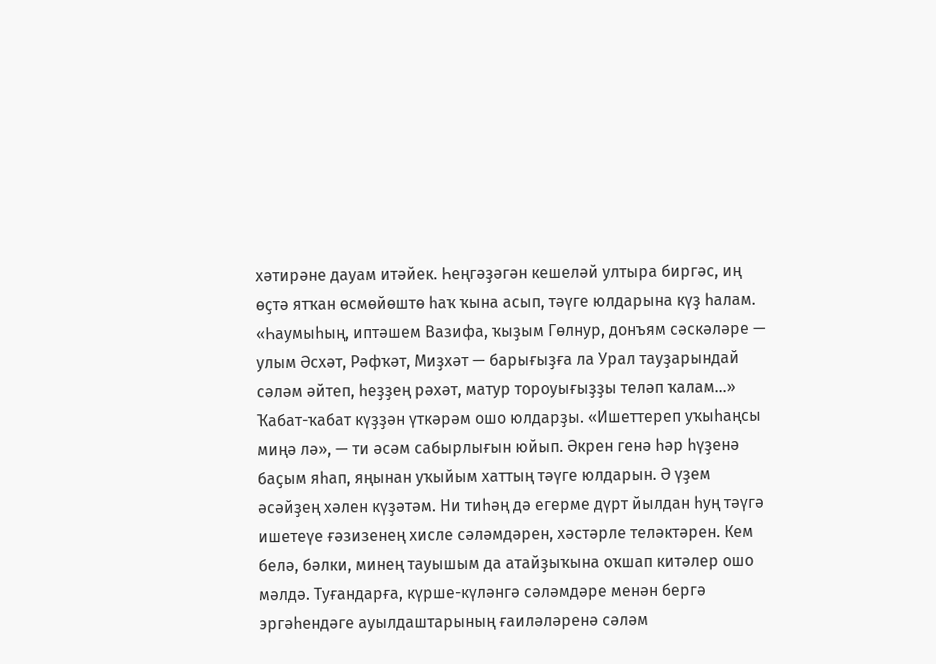хәтирәне дауам итәйек. Һеңгәҙәгән кешеләй ултыра биргәс, иң өҫтә ятҡан өсмөйөштө һаҡ ҡына асып, тәүге юлдарына күҙ һалам. «Һаумыһың, иптәшем Вазифа, ҡыҙым Гөлнур, донъям сәскәләре — улым Әсхәт, Рәфҡәт, Миҙхәт — барығыҙға ла Урал тауҙарындай сәләм әйтеп, һеҙҙең рәхәт, матур тороуығыҙҙы теләп ҡалам…» Ҡабат-ҡабат күҙҙән үткәрәм ошо юлдарҙы. «Ишеттереп уҡыһаңсы миңә лә», — ти әсәм сабырлығын юйып. Әкрен генә һәр һүҙенә баҫым яһап, яңынан уҡыйым хаттың тәүге юлдарын. Ә үҙем әсәйҙең хәлен күҙәтәм. Ни тиһәң дә егерме дүрт йылдан һуң тәүгә ишетеүе ғәзизенең хисле сәләмдәрен, хәстәрле теләктәрен. Кем белә, бәлки, минең тауышым да атайҙыҡына оҡшап китәлер ошо мәлдә. Туғандарға, күрше-күләнгә сәләмдәре менән бергә эргәһендәге ауылдаштарының ғаиләләренә сәләм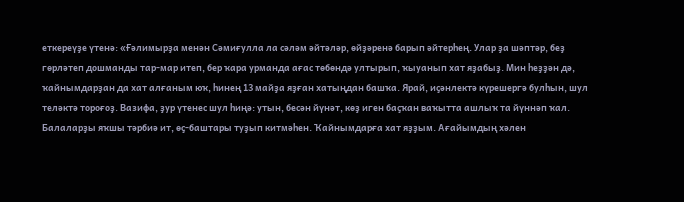еткереүҙе үтенә: «Ғәлимырҙа менән Сәмиғулла ла сәләм әйтәләр, өйҙәренә барып әйтерһең. Улар ҙа шәптәр, беҙ гөрләтеп дошманды тар-мар итеп, бер ҡара урманда ағас төбөндә ултырып, ҡыуанып хат яҙабыҙ. Мин һеҙҙән дә, ҡайнымдарҙан да хат алғаным юҡ, һинең 13 майҙа яҙған хатыңдан башҡа. Ярай, иҫәнлектә күрешергә булһын, шул теләктә тороғоҙ. Вазифа, ҙур үтенес шул һиңә: утын, бесән йүнәт, көҙ иген баҫҡан ваҡытта ашлыҡ та йүннәп ҡал. Балаларҙы яҡшы тәрбиә ит, өҫ-баштары туҙып китмәһен. Ҡайнымдарға хат яҙҙым. Ағайымдың хәлен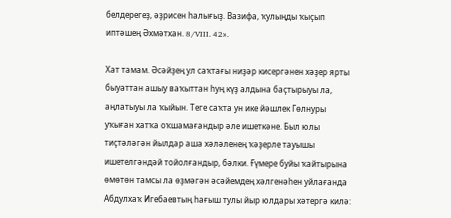белдерегеҙ, әҙрисен һалығыҙ. Вазифа, ҡулыңды ҡыҫып иптәшең Әхмәтхан. 8/VIII. 42».

Хат тамам. Әсәйҙең ул саҡтағы ниҙәр кисергәнен хәҙер ярты быуаттан ашыу ваҡыттан һуң күҙ алдына баҫтырыуы ла, аңлатыуы ла ҡыйын. Теге саҡта ун ике йәшлек Гөлнуры уҡыған хатҡа оҡшамағандыр әле ишеткәне. Был юлы тиҫтәләгән йылдар аша хәләленең ҡәҙерле тауышы ишетелгәндәй тойолғандыр, бәлки. Ғүмере буйы ҡайтырына өмөтөн тамсы ла өҙмәгән әсәйемдең хәлгенәһен уйлағанда Абдулхаҡ Игебаевтың һағыш тулы йыр юлдары хәтергә килә: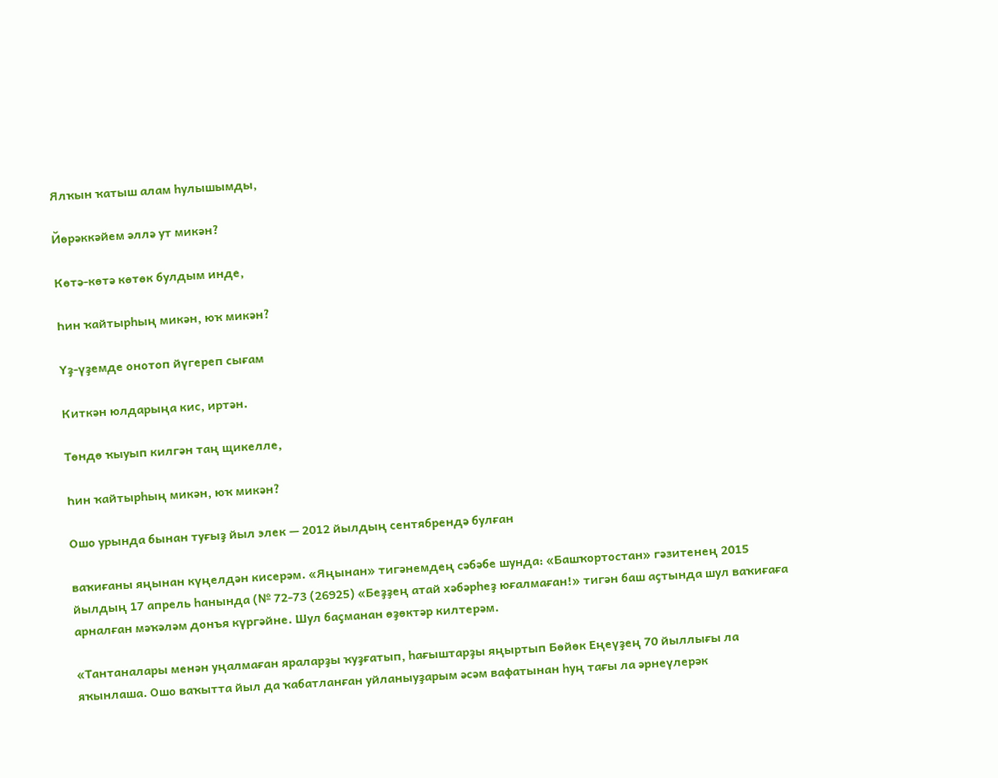Ялҡын ҡатыш алам һулышымды,

Йөрәккәйем әллә ут микән?

Көтә-көтә көтөк булдым инде,

Һин ҡайтырһың микән, юҡ микән?

Үҙ-үҙемде онотоп йүгереп сығам

Киткән юлдарыңа кис, иртән.

Төндө ҡыуып килгән таң щикелле,

Һин ҡайтырһың микән, юҡ микән?

Ошо урында бынан туғыҙ йыл элек — 2012 йылдың сентябрендә булған

ваҡиғаны яңынан күңелдән кисерәм. «Яңынан» тигәнемдең сәбәбе шунда: «Башҡортостан» гәзитенең 2015 йылдың 17 апрель һанында (№ 72-73 (26925) «Беҙҙең атай хәбәрһеҙ юғалмаған!» тигән баш аҫтында шул ваҡиғаға арналған мәҡәләм донъя күргәйне. Шул баҫманан өҙөктәр килтерәм.

«Тантаналары менән уңалмаған яраларҙы ҡуҙғатып, һағыштарҙы яңыртып Бөйөк Еңеүҙең 70 йыллығы ла яҡынлаша. Ошо ваҡытта йыл да ҡабатланған уйланыуҙарым әсәм вафатынан һуң тағы ла әрнеүлерәк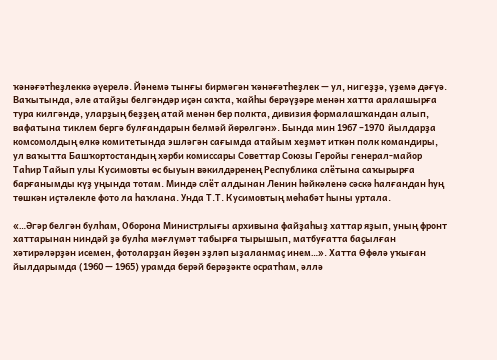ҡәнәғәтһеҙлеккә әүерелә. Йәнемә тынғы бирмәгән ҡәнәғәтһеҙлек — ул, нигеҙҙә, үҙемә дәғүә. Ваҡытында, әле атайҙы белгәндәр иҫән саҡта, ҡайһы берәүҙәре менән хатта аралашырға тура килгәндә, уларҙың беҙҙең атай менән бер полкта, дивизия формалашҡандан алып, вафатына тиклем бергә булғандарын белмәй йөрөлгән». Бында мин 1967 –1970  йылдарҙа комсомолдың өлкә комитетында эшләгән сағымда атайым хeҙмәт иткән полк командиры, ул ваҡытта Башҡортостандың хәрби комиссары Советтар Союзы Геройы генерал-майор Таһир Тайып улы Кусимовты өс быуын вәкилдәренең Республика слётына саҡырырға барғанымды күҙ уңында тотам. Миндә слёт алдынан Ленин һәйкәленә сәскә һалғандан һуң төшкән иҫтәлекле фото ла һаҡлана. Унда Т.Т. Кусимовтың мөһабәт һыны уртала.

«…Әгәр белгән булһам, Оборона Министрлығы архивына файҙаһыҙ хаттар яҙып, уның фронт хаттарынан ниндәй ҙә булһа мәғлүмәт табырға тырышып, матбуғатта баҫылған хәтирәләрҙән исемен, фотоларҙан йөҙөн эҙләп ыҙаланмаҫ инем…». Хатта Өфөлә уҡыған йылдарымда (1960 — 1965) урамда берәй берәҙәкте осратһам, әллә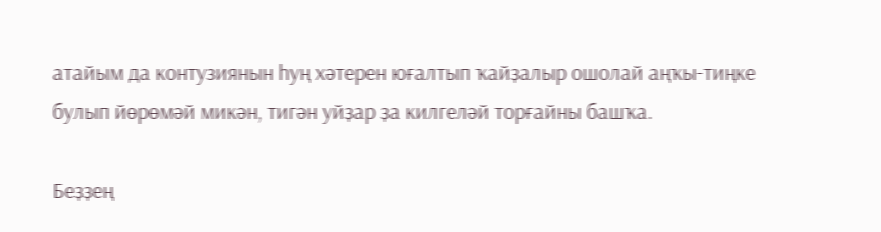атайым да контузиянын һуң хәтерен юғалтып ҡайҙалыр ошолай аңҡы-тиңке булып йөрөмәй микән, тигән уйҙар ҙа килгеләй торғайны башҡа.

Беҙҙең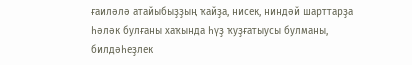ғаиләлә атайыбыҙҙың ҡайҙа, нисек, ниндәй шарттарҙа һәләк булғаны хаҡында һүҙ ҡуҙғатыусы булманы, билдәһеҙлек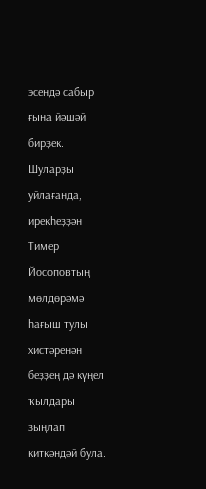эсендә сабыр ғына йәшәй бирҙек. Шуларҙы уйлағанда, ирекһеҙҙән Тимер Йосоповтың мөлдөрәмә һағыш тулы хистәренән беҙҙең дә күңел ҡылдары зыңлап киткәндәй була.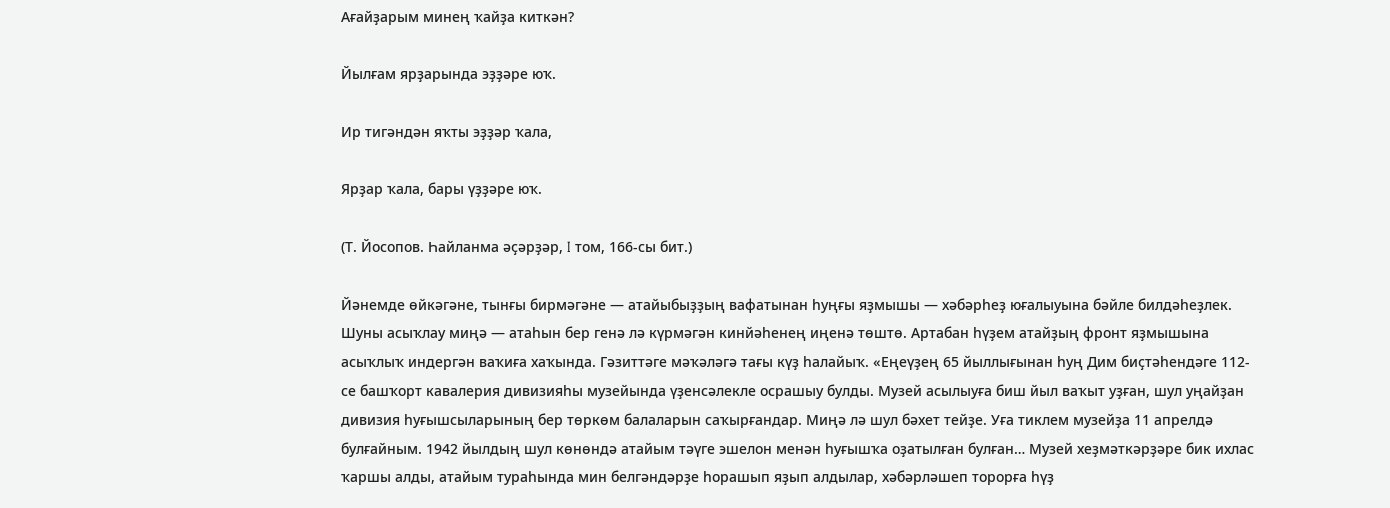Ағайҙарым минең ҡайҙа киткән?

Йылғам ярҙарында эҙҙәре юҡ.

Ир тигәндән яҡты эҙҙәр ҡала,

Ярҙар ҡала, бары үҙҙәре юҡ.

(Т. Йосопов. Һайланма әҫәрҙәр, I том, 166-сы бит.)

Йәнемде өйкәгәне, тынғы бирмәгәне — атайыбыҙҙың вафатынан һуңғы яҙмышы — хәбәрһеҙ юғалыуына бәйле билдәһеҙлек. Шуны асыҡлау миңә — атаһын бер генә лә күрмәгән кинйәһенең иңенә төштө. Артабан һүҙем атайҙың фронт яҙмышына асыҡлыҡ индергән ваҡиға хаҡында. Гәзиттәге мәҡәләгә тағы күҙ һалайыҡ. «Еңеүҙең 65 йыллығынан һуң Дим биҫтәһендәге 112-се башҡорт кавалерия дивизияһы музейында үҙенсәлекле осрашыу булды. Музей асылыуға биш йыл ваҡыт уҙған, шул уңайҙан дивизия һуғышсыларының бер төркөм балаларын саҡырғандар. Миңә лә шул бәхет тейҙе. Уға тиклем музейҙа 11 апрелдә булғайным. 1942 йылдың шул көнөндә атайым тәүге эшелон менән һуғышҡа оҙатылған булған… Музей хеҙмәткәрҙәре бик ихлас ҡаршы алды, атайым тураһында мин белгәндәрҙе һорашып яҙып алдылар, хәбәрләшеп торорға һүҙ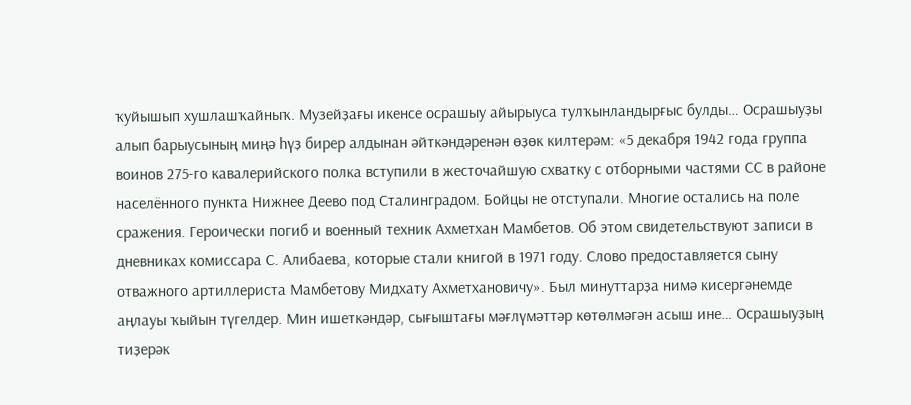ҡуйышып хушлашҡайныҡ. Музейҙағы икенсе осрашыу айырыуса тулҡынландырғыс булды… Осрашыуҙы алып барыусының миңә һүҙ бирер алдынан әйткәндәренән өҙөк килтерәм: «5 декабря 1942 года группа воинов 275-го кавалерийского полка вступили в жесточайшую схватку с отборными частями СС в районе населённого пункта Нижнее Деево под Сталинградом. Бойцы не отступали. Многие остались на поле сражения. Героически погиб и военный техник Ахметхан Мамбетов. Об этом свидетельствуют записи в дневниках комиссара С. Алибаева, которые стали книгой в 1971 году. Слово предоставляется сыну отважного артиллериста Мамбетову Мидхату Ахметхановичу». Был минуттарҙа нимә кисергәнемде аңлауы ҡыйын түгелдер. Мин ишеткәндәр, сығыштағы мәғлүмәттәр көтөлмәгән асыш ине… Осрашыуҙың тиҙерәк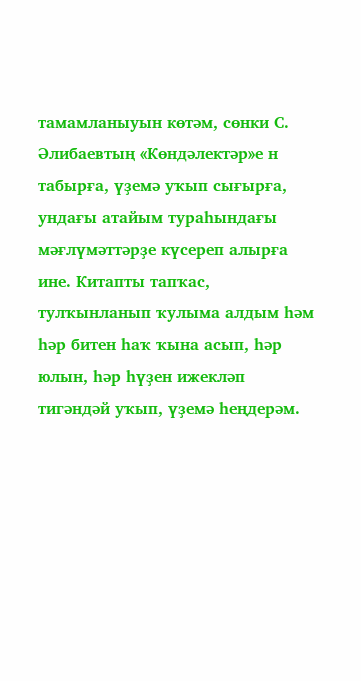тамамланыуын көтәм, сөнки С. Әлибаевтың «Көндәлектәр»е н табырға, үҙемә уҡып сығырға, ундағы атайым тураһындағы мәғлүмәттәрҙе күсереп алырға ине. Китапты тапҡас, тулҡынланып ҡулыма алдым һәм һәр битен һаҡ ҡына асып, һәр юлын, һәр һүҙен ижекләп тигәндәй уҡып, үҙемә һеңдерәм.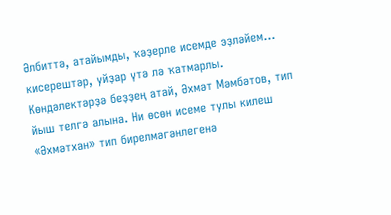Әлбиттә, атайымды, ҡәҙерле исемде эҙләйем… кисерештәр, уйҙар үтә лә ҡатмарлы. Көндәлектәрҙә беҙҙең атай, Әхмәт Мәмбәтов, тип йыш телгә алына. Ни өсөн исеме тулы килеш «Әхмәтхан» тип бирелмәгәнлегенә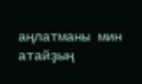аңлатманы мин атайҙың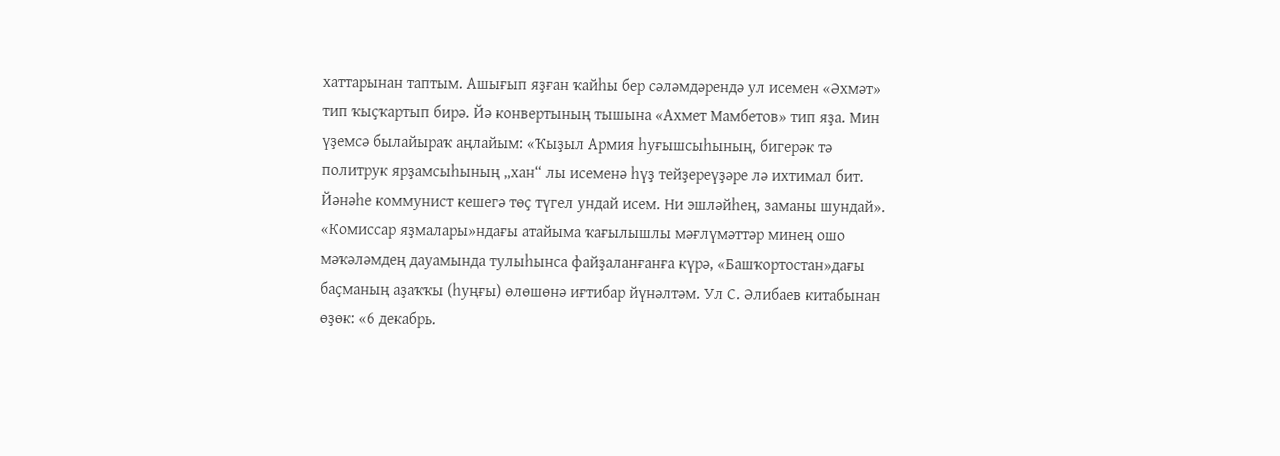хаттарынан таптым. Ашығып яҙған ҡайһы бер сәләмдәрендә ул исемен «Әхмәт» тип ҡыҫҡартып бирә. Йә конвертының тышына «Ахмет Мамбетов» тип яҙа. Мин үҙемсә былайыраҡ аңлайым: «Ҡыҙыл Армия һуғышсыһының, бигерәк тә политрук ярҙамсыһының „хан“ лы исеменә һүҙ тейҙереүҙәре лә ихтимал бит. Йәнәһе коммунист кешегә төҫ түгел ундай исем. Ни эшләйһең, заманы шундай». «Комиссар яҙмалары»ндағы атайыма ҡағылышлы мәғлүмәттәр минең ошо мәҡәләмдең дауамында тулыһынса файҙаланғанға күрә, «Башҡортостан»дағы баҫманың аҙаҡҡы (һуңғы) өлөшөнә иғтибар йүнәлтәм. Ул С. Әлибаев китабынан өҙөк: «6 декабрь.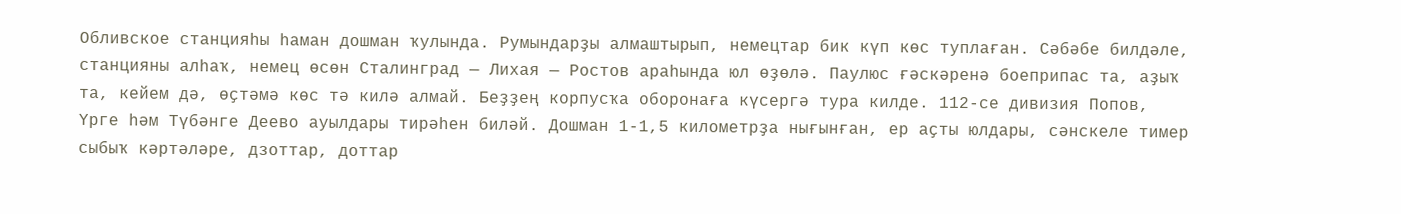Обливское станцияһы һаман дошман ҡулында. Румындарҙы алмаштырып, немецтар бик күп көс туплаған. Сәбәбе билдәле, станцияны алһаҡ, немец өсөн Сталинград — Лихая — Ростов араһында юл өҙөлә. Паулюс ғәскәренә боеприпас та, аҙыҡ та, кейем дә, өҫтәмә көс тә килә алмай. Беҙҙең корпусҡа оборонаға күсергә тура килде. 112-се дивизия Попов, Үрге һәм Түбәнге Деево ауылдары тирәһен биләй. Дошман 1-1,5 километрҙа нығынған, ер аҫты юлдары, сәнскеле тимер сыбыҡ кәртәләре, дзоттар, доттар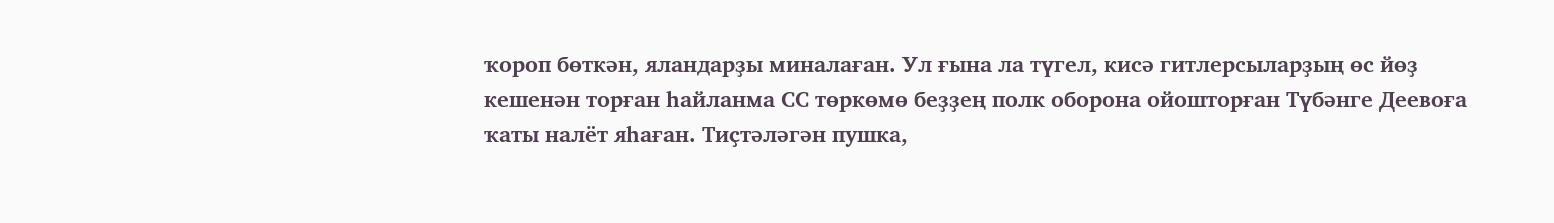ҡороп бөткән, яландарҙы миналаған. Ул ғына ла түгел, кисә гитлерсыларҙың өс йөҙ кешенән торған һайланма СС төркөмө беҙҙең полк оборона ойошторған Түбәнге Деевоға ҡаты налёт яһаған. Тиҫтәләгән пушка,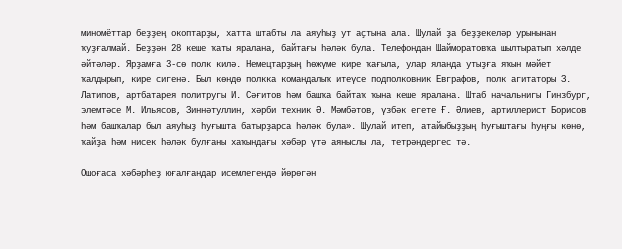миномёттар беҙҙең окоптарҙы, хатта штабты ла аяуһыҙ ут аҫтына ала. Шулай ҙа беҙҙекеләр урынынан ҡуҙғалмай. Беҙҙән 28 кеше ҡаты яралана, байтағы һәләк була. Телефондан Шайморатовҡа шылтыратып хәлде әйтәләр. Ярҙамға 3-сө полк килә. Немецтарҙың һөжүме кире ҡағыла, улар яланда утыҙға яҡын мәйет ҡалдырып, кире сигенә. Был көндө полкка командалыҡ итеүсе подполковник Евграфов, полк агитаторы З. Латипов, артбатарея политругы И. Сәғитов һәм башҡа байтаҡ ҡына кеше яралана. Штаб начальнигы Гинзбург, элемтәсе М. Ильясов, Зиннәтуллин, хәрби техник Ә. Мәмбәтов, үзбәк егете Ғ. Әлиев, артиллерист Борисов һәм башҡалар был аяуһыҙ һуғышта батырҙарса һәләк була». Шулай итеп, атайыбыҙҙың һуғыштағы һуңғы көнө, ҡайҙа һәм нисек һәләк булғаны хаҡындағы хәбәр үтә аяныслы ла, тетрәндергес тә.

Ошоғаса хәбәрһеҙ юғалғандар исемлегендә йөрөгән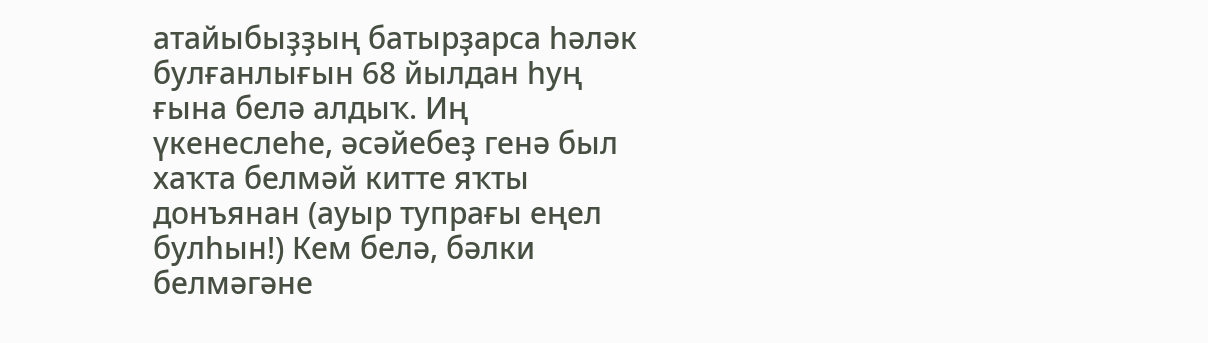атайыбыҙҙың батырҙарса һәләк булғанлығын 68 йылдан һуң ғына белә алдыҡ. Иң үкенеслеһе, әсәйебеҙ генә был хаҡта белмәй китте яҡты донъянан (ауыр тупрағы еңел булһын!) Кем белә, бәлки белмәгәне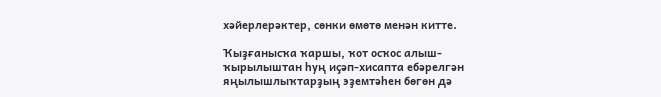хәйерлерәктер, сөнки өмөтө менән китте.

Ҡыҙғанысҡа ҡаршы, ҡот осҡос алыш-ҡырылыштан һуң иҫәп-хисапта ебәрелгән яңылышлыҡтарҙың эҙемтәһен бөгөн дә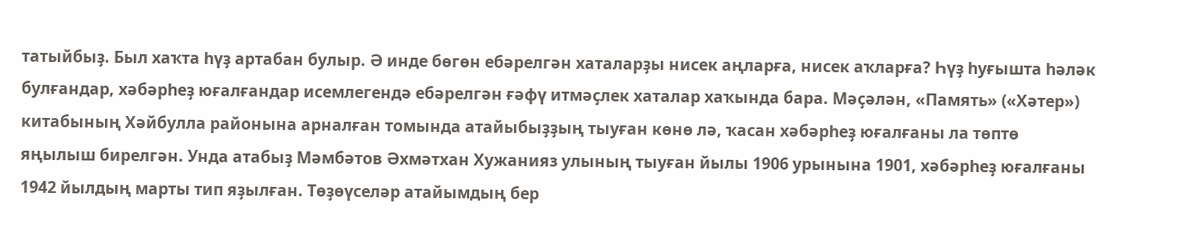татыйбыҙ. Был хаҡта һүҙ артабан булыр. Ә инде бөгөн ебәрелгән хаталарҙы нисек аңларға, нисек аҡларға? Һүҙ һуғышта һәләк булғандар, хәбәрһеҙ юғалғандар исемлегендә ебәрелгән ғәфү итмәҫлек хаталар хаҡында бара. Мәҫәлән, «Память» («Хәтер») китабының Хәйбулла районына арналған томында атайыбыҙҙың тыуған көнө лә, ҡасан хәбәрһеҙ юғалғаны ла төптө яңылыш бирелгән. Унда атабыҙ Мәмбәтов Әхмәтхан Хужанияз улының тыуған йылы 1906 урынына 1901, хәбәрһеҙ юғалғаны 1942 йылдың марты тип яҙылған. Төҙөүселәр атайымдың бер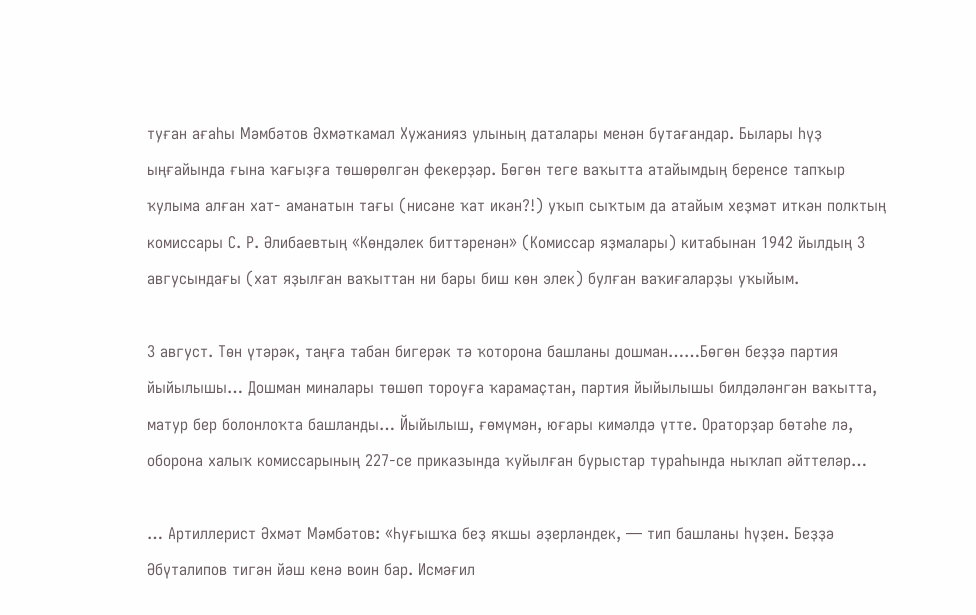туған ағаһы Мәмбәтов Әхмәткамал Хужанияз улының даталары менән бутағандар. Былары һүҙ ыңғайында ғына ҡағыҙға төшөрөлгән фекерҙәр. Бөгөн теге ваҡытта атайымдың беренсе тапҡыр ҡулыма алған хат- аманатын тағы (нисәне ҡат икән?!) уҡып сыҡтым да атайым хеҙмәт иткән полктың комиссары С. Р. Әлибаевтың «Көндәлек биттәренән» (Комиссар яҙмалары) китабынан 1942 йылдың 3 авгусындағы (хат яҙылған ваҡыттан ни бары биш көн элек) булған ваҡиғаларҙы уҡыйым.

3 август. Төн үтәрәк, таңға табан бигерәк тә ҡоторона башланы дошман……Бөгөн беҙҙә партия йыйылышы… Дошман миналары төшөп тороуға ҡарамаҫтан, партия йыйылышы билдәләнгән ваҡытта, матур бер болонлоҡта башланды… Йыйылыш, ғөмүмән, юғары кимәлдә үтте. Ораторҙар бөтәһе лә, оборона халыҡ комиссарының 227-се приказында ҡуйылған бурыстар тураһында ныҡлап әйттеләр…

… Артиллерист Әхмәт Мәмбәтов: «Һуғышҡа беҙ яҡшы әҙерләндек, — тип башланы һүҙен. Беҙҙә Әбүталипов тигән йәш кенә воин бар. Исмәғил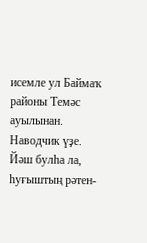исемле ул Баймаҡ районы Темәс ауылынан. Наводчик үҙе. Йәш булһа ла, һуғыштың рәтен-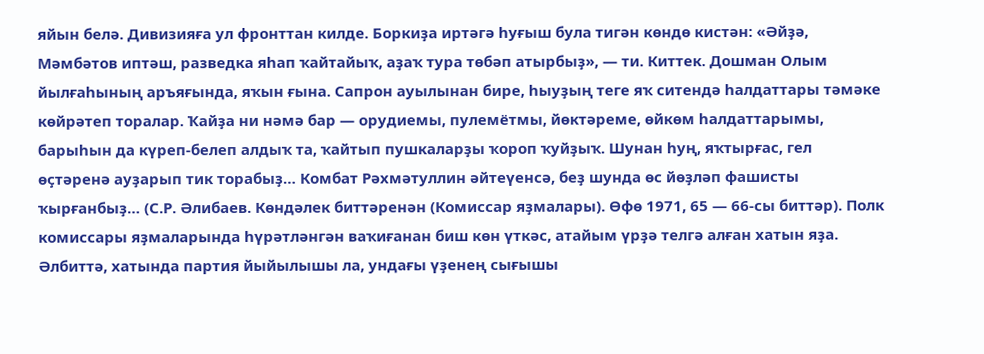яйын белә. Дивизияға ул фронттан килде. Боркиҙа иртәгә һуғыш була тигән көндө кистән: «Әйҙә, Мәмбәтов иптәш, разведка яһап ҡайтайыҡ, аҙаҡ тура төбәп атырбыҙ», — ти. Киттек. Дошман Олым йылғаһының аръяғында, яҡын ғына. Сапрон ауылынан бире, һыуҙың теге яҡ ситендә һалдаттары тәмәке көйрәтеп торалар. Ҡайҙа ни нәмә бар — орудиемы, пулемётмы, йөктәреме, өйкөм һалдаттарымы, барыһын да күреп-белеп алдыҡ та, ҡайтып пушкаларҙы ҡороп ҡуйҙыҡ. Шунан һуң, яҡтырғас, гел өҫтәренә ауҙарып тик торабыҙ… Комбат Рәхмәтуллин әйтеүенсә, беҙ шунда өс йөҙләп фашисты ҡырғанбыҙ… (С.Р. Әлибаев. Көндәлек биттәренән (Комиссар яҙмалары). Өфө 1971, 65 — 66-сы биттәр). Полк комиссары яҙмаларында һүрәтләнгән ваҡиғанан биш көн үткәс, атайым үрҙә телгә алған хатын яҙа. Әлбиттә, хатында партия йыйылышы ла, ундағы үҙенең сығышы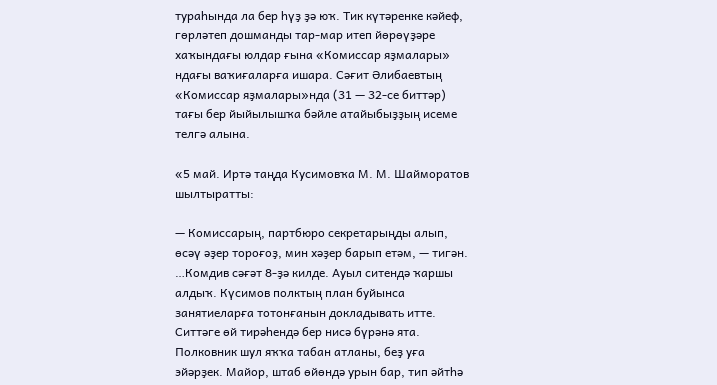тураһында ла бер һүҙ ҙә юҡ. Тик күтәренке кәйеф, гөрләтеп дошманды тар-мар итеп йөрөүҙәре хаҡындағы юлдар ғына «Комиссар яҙмалары» ндағы ваҡиғаларға ишара. Сәғит Әлибаевтың «Комиссар яҙмалары»нда (31 — 32-се биттәр) тағы бер йыйылышҡа бәйле атайыбыҙҙың исеме телгә алына.

«5 май. Иртә таңда Кусимовҡа М. М. Шайморатов шылтыратты:

— Комиссарың, партбюро секретарыңды алып, өсәү әҙер тороғоҙ, мин хәҙер барып етәм, — тигән. …Комдив сәғәт 8-ҙә килде. Ауыл ситендә ҡаршы алдыҡ. Күсимов полктың план буйынса занятиеларға тотонғанын докладывать итте. Ситтәге өй тирәһендә бер нисә бүрәнә ята. Полковник шул яҡҡа табан атланы, беҙ уға эйәрҙек. Майор, штаб өйөндә урын бар, тип әйтһә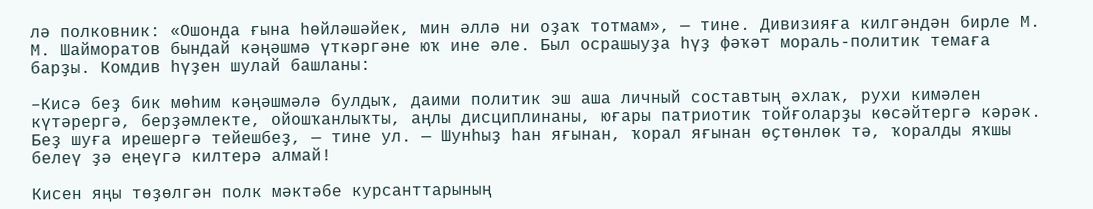лә полковник: «Ошонда ғына һөйләшәйек, мин әллә ни оҙаҡ тотмам», — тине. Дивизияға килгәндән бирле М. М. Шайморатов бындай кәңәшмә үткәргәне юҡ ине әле. Был осрашыуҙа һүҙ фәҡәт мораль-политик темаға барҙы. Комдив һүҙен шулай башланы:

–Кисә беҙ бик мөһим кәңәшмәлә булдыҡ, даими политик эш аша личный составтың әхлаҡ, рухи кимәлен күтәрергә, берҙәмлекте, ойошҡанлыҡты, аңлы дисциплинаны, юғары патриотик тойғоларҙы көсәйтергә кәрәк. Беҙ шуға ирешергә тейешбеҙ, — тине ул. — Шунһыҙ һан яғынан, ҡорал яғынан өҫтөнлөк тә, ҡоралды яҡшы белеү ҙә еңеүгә килтерә алмай!

Кисен яңы төҙөлгән полк мәктәбе курсанттарының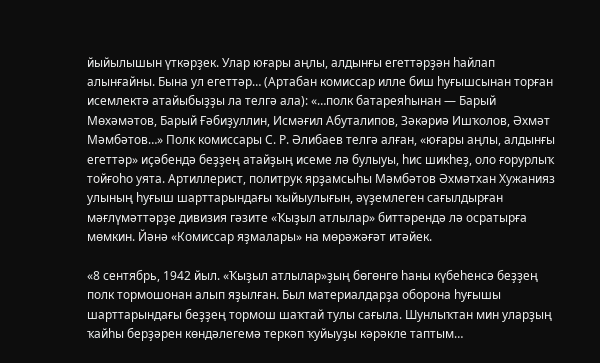йыйылышын үткәрҙек. Улар юғары аңлы, алдынғы егеттәрҙән һайлап алынғайны. Бына ул егеттәр… (Артабан комиссар илле биш һуғышсынан торған исемлектә атайыбыҙҙы ла телгә ала): «…полк батареяһынан — Барый Мөхәмәтов, Барый Ғәбиҙуллин, Исмәғил Абуталипов, Зәкәриә Ишҡолов, Әхмәт Мәмбәтов…» Полк комиссары С. Р. Әлибаев телгә алған, «юғары аңлы, алдынғы егеттәр» иҫәбендә беҙҙең атайҙың исеме лә булыуы, һис шикһеҙ, оло ғорурлыҡ тойғоһо уята. Артиллерист, политрук ярҙамсыһы Мәмбәтов Әхмәтхан Хужанияз улының һуғыш шарттарындағы ҡыйыулығын, әүҙемлеген сағылдырған мәғлүмәттәрҙе дивизия гәзите «Ҡыҙыл атлылар» биттәрендә лә осратырға мөмкин. Йәнә «Комиссар яҙмалары» на мөрәжәғәт итәйек.

«8 сентябрь, 1942 йыл. «Ҡыҙыл атлылар»ҙың бөгөнгө һаны күбеһенсә беҙҙең полк тормошонан алып яҙылған. Был материалдарҙа оборона һуғышы шарттарындағы беҙҙең тормош шаҡтай тулы сағыла. Шунлыҡтан мин уларҙың ҡайһы берҙәрен көндәлегемә теркәп ҡуйыуҙы кәрәкле таптым…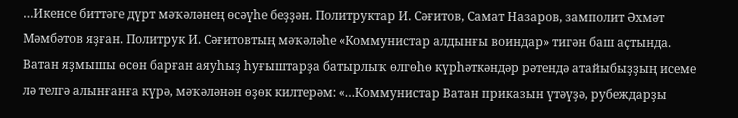…Икенсе биттәге дүрт мәҡәләнең өсәүһе беҙҙән. Политруктар И. Сәғитов, Самат Назаров, замполит Әхмәт Мәмбәтов яҙған. Политрук И. Сәғитовтың мәҡәләһе «Коммунистар алдынғы воиндар» тигән баш аҫтында. Ватан яҙмышы өсөн барған аяуһыҙ һуғыштарҙа батырлыҡ өлгөһө күрһәткәндәр рәтендә атайыбыҙҙың исеме лә телгә алынғанға күрә, мәҡәләнән өҙөк килтерәм: «…Коммунистар Ватан приказын үтәүҙә, рубеждарҙы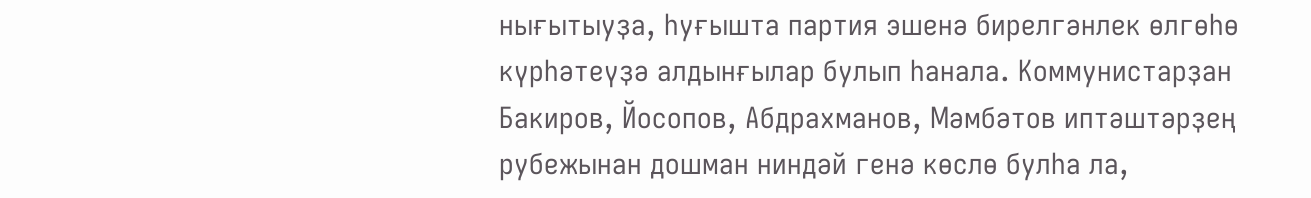нығытыуҙа, һуғышта партия эшенә бирелгәнлек өлгөһө күрһәтеүҙә алдынғылар булып һанала. Коммунистарҙан Бакиров, Йосопов, Абдрахманов, Мәмбәтов иптәштәрҙең рубежынан дошман ниндәй генә көслө булһа ла,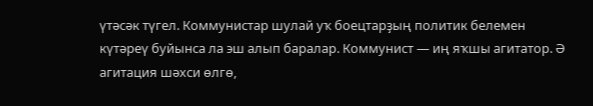үтәсәк түгел. Коммунистар шулай уҡ боецтарҙың политик белемен күтәреү буйынса ла эш алып баралар. Коммунист — иң яҡшы агитатор. Ә агитация шәхси өлгө,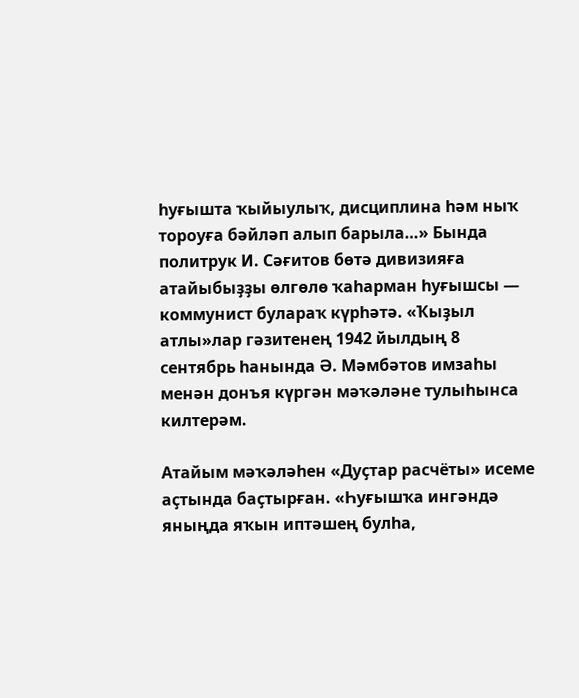һуғышта ҡыйыулыҡ, дисциплина һәм ныҡ тороуға бәйләп алып барыла…» Бында политрук И. Сәғитов бөтә дивизияға атайыбыҙҙы өлгөлө ҡаһарман һуғышсы — коммунист булараҡ күрһәтә. «Ҡыҙыл атлы»лар гәзитенең 1942 йылдың 8 сентябрь һанында Ә. Мәмбәтов имзаһы менән донъя күргән мәҡәләне тулыһынса килтерәм.

Атайым мәҡәләһен «Дуҫтар расчёты» исеме аҫтында баҫтырған. «Һуғышҡа ингәндә яныңда яҡын иптәшең булһа,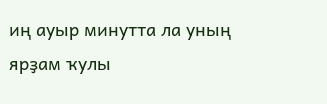иң ауыр минутта ла уның ярҙам ҡулы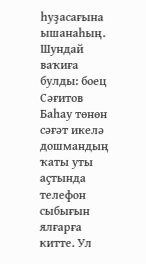һуҙасағына ышанаһың. Шундай ваҡиға булды: боец Сәғитов Баһау төнөн сәғәт икелә дошмандың ҡаты уты аҫтында телефон сыбығын ялғарға китте. Ул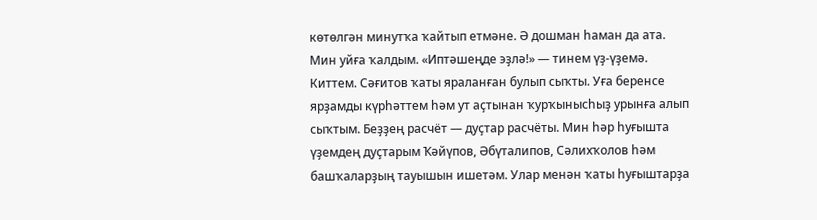көтөлгән минутҡа ҡайтып етмәне. Ә дошман һаман да ата. Мин уйға ҡалдым. «Иптәшеңде эҙлә!» — тинем үҙ-үҙемә. Киттем. Сәғитов ҡаты яраланған булып сыҡты. Уға беренсе ярҙамды күрһәттем һәм ут аҫтынан ҡурҡынысһыҙ урынға алып сыҡтым. Беҙҙең расчёт — дуҫтар расчёты. Мин һәр һуғышта үҙемдең дуҫтарым Ҡәйүпов, Әбүталипов, Сәлихҡолов һәм башҡаларҙың тауышын ишетәм. Улар менән ҡаты һуғыштарҙа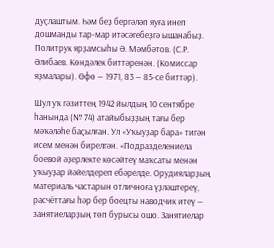дуҫлаштым. Һәм беҙ бергәләп яуға инеп дошманды тар-мар итәсәгебеҙгә ышанабыҙ. Политрук ярҙамсыһы Ә. Мәмбәтов. (С.Р. Әлибаев. Көндәлек биттәренән. (Комиссар яҙмалары). Өфө — 1971, 83 — 85-се биттәр).

Шул уҡ гәзиттең 1942 йылдың 10 сентябре һанында (№ 74) атайыбыҙҙың тағы бер мәҡәләһе баҫылған. Ул «Уҡыуҙар бара» тигән исем менән бирелгән. «Подразделениела боевой әҙерлекте көсәйтеү маҡсаты менән уҡыуҙар йәйелдереп ебәрелде. Орудияларҙың материаль частарын отличноға үҙләштереү, расчёттағы һәр бер боецты наводчик итеү — занятиеларҙың төп бурысы ошо. Занятиелар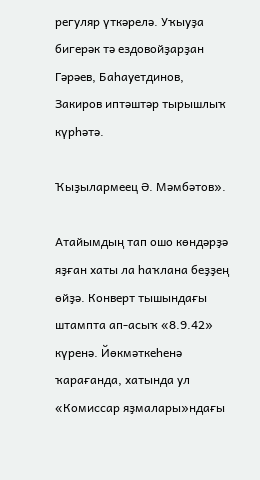регуляр үткәрелә. Уҡыуҙа бигерәк тә ездовойҙарҙан Гәрәев, Баһауетдинов, Закиров иптәштәр тырышлыҡ күрһәтә.

Ҡыҙылармеец Ә. Мәмбәтов».

Атайымдың тап ошо көндәрҙә яҙған хаты ла һаҡлана беҙҙең өйҙә. Конверт тышындағы штампта ап-асыҡ «8.9.42» күренә. Йөкмәткеһенә ҡарағанда, хатында ул «Комиссар яҙмалары»ндағы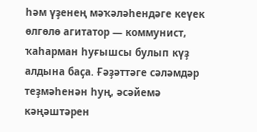һәм үҙенең мәҡәләһендәге кеүек өлгөлө агитатор — коммунист, ҡаһарман һуғышсы булып күҙ алдына баҫа. Ғәҙәттәге сәләмдәр теҙмәһенән һуң, әсәйемә кәңәштәрен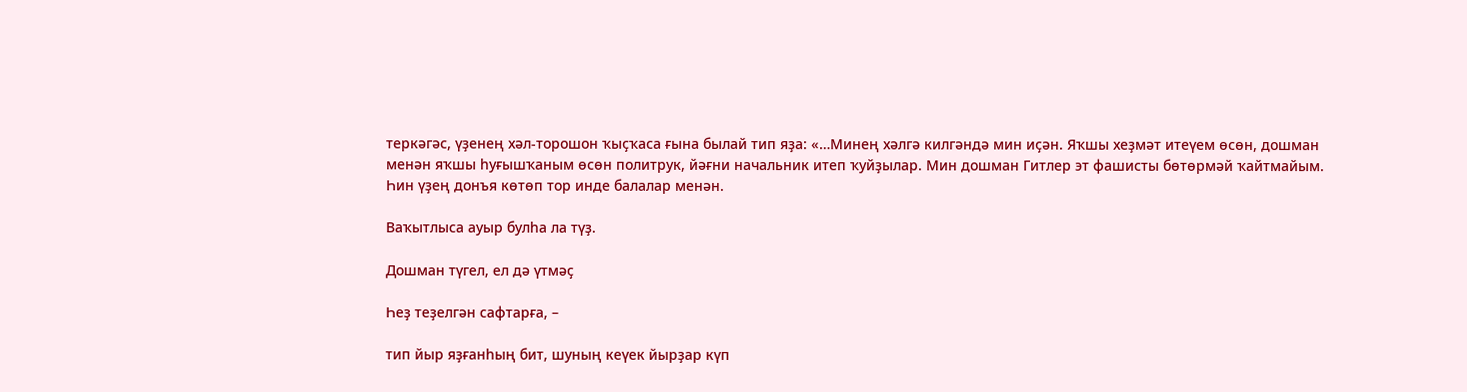теркәгәс, үҙенең хәл-торошон ҡыҫҡаса ғына былай тип яҙа: «…Минең хәлгә килгәндә мин иҫән. Яҡшы хеҙмәт итеүем өсөн, дошман менән яҡшы һуғышҡаным өсөн политрук, йәғни начальник итеп ҡуйҙылар. Мин дошман Гитлер эт фашисты бөтөрмәй ҡайтмайым. Һин үҙең донъя көтөп тор инде балалар менән.

Ваҡытлыса ауыр булһа ла түҙ.

Дошман түгел, ел дә үтмәҫ

Һеҙ теҙелгән сафтарға, –

тип йыр яҙғанһың бит, шуның кеүек йырҙар күп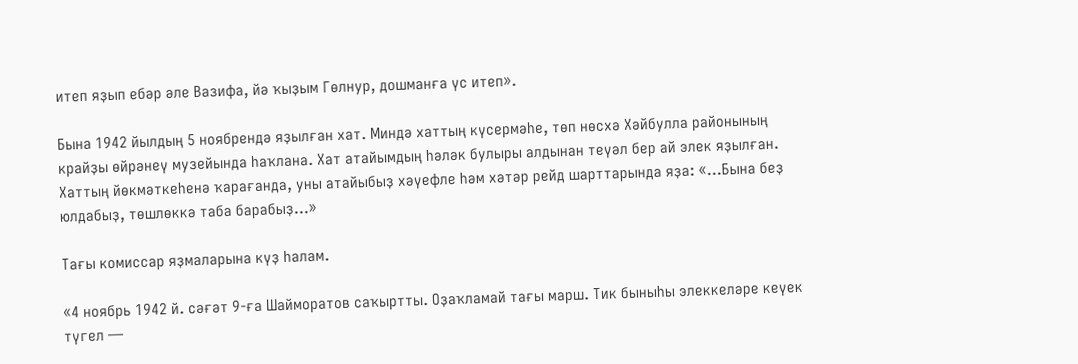итеп яҙып ебәр әле Вазифа, йә ҡыҙым Гөлнур, дошманға үс итеп».

Бына 1942 йылдың 5 ноябрендә яҙылған хат. Миндә хаттың күсермәһе, төп нөсхә Хәйбулла районының крайҙы өйрәнеү музейында һаҡлана. Хат атайымдың һәләк булыры алдынан теүәл бер ай элек яҙылған. Хаттың йөкмәткеһенә ҡарағанда, уны атайыбыҙ хәүефле һәм хәтәр рейд шарттарында яҙа: «…Бына беҙ юлдабыҙ, төшлөккә таба барабыҙ…»

Тағы комиссар яҙмаларына күҙ һалам.

«4 ноябрь 1942 й. сәғәт 9-ға Шайморатов саҡыртты. Оҙаҡламай тағы марш. Тик быныһы элеккеләре кеүек түгел —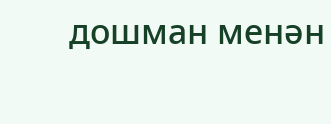дошман менән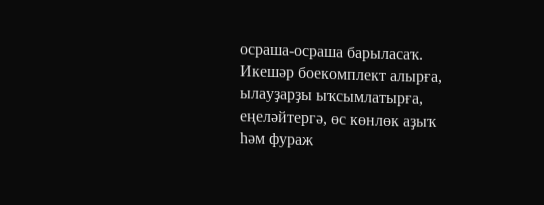осраша-осраша барыласаҡ. Икешәр боекомплект алырға, ылауҙарҙы ыҡсымлатырға, еңеләйтергә, өс көнлөк аҙыҡ һәм фураж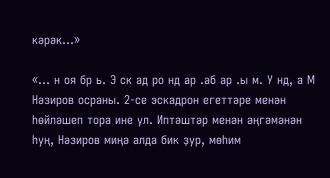кәрәк…»

«… н оя бр ь. Э ск ад ро нд ар .аб ар .ы м. У нд, а М Нәзиров осраны. 2-се эскадрон егеттәре менән һөйләшеп тора ине ул. Иптәштәр менән әңгәмәнән һуң, Нәзиров миңә алда бик ҙур, мөһим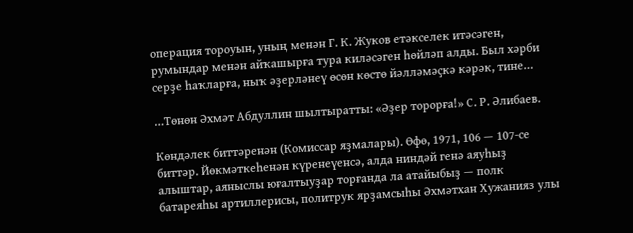операция тороуын, уның менән Г. К. Жуков етәкселек итәсәген, румындар менән айҡашырға тура киләсәген һөйләп алды. Был хәрби серҙе һаҡларға, ныҡ әҙерләнеү өсөн көстө йәлләмәҫкә кәрәк, тине…

…Төнөн Әхмәт Абдуллин шылтыратты: «Әҙер торорға!» С. Р. Әлибаев.

Көндәлек биттәренән (Комиссар яҙмалары). Өфө, 1971, 106 — 107-се биттәр. Йөкмәткеһенән күренеүенсә, алда ниндәй генә аяуһыҙ алыштар, аяныслы юғалтыуҙар торғанда ла атайыбыҙ — полк батареяһы артиллерисы, политрук ярҙамсыһы Әхмәтхан Хужанияз улы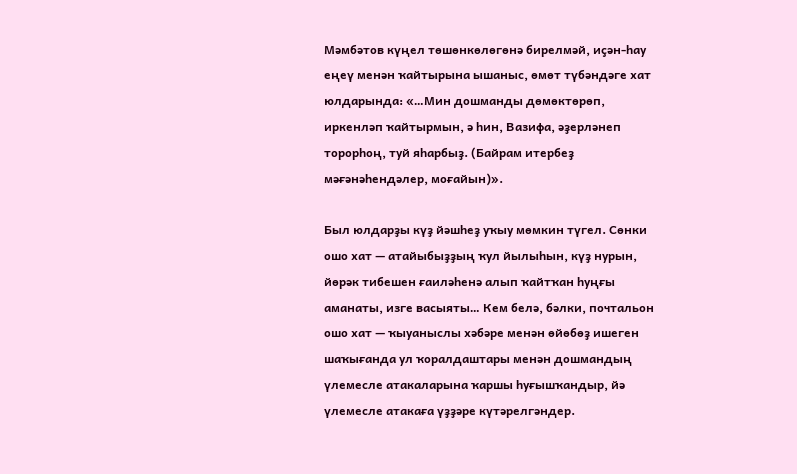Мәмбәтов күңел төшөнкөлөгөнә бирелмәй, иҫән-һау еңеү менән ҡайтырына ышаныс, өмөт түбәндәге хат юлдарында: «…Мин дошманды дөмөктөрөп, иркенләп ҡайтырмын, ә һин, Вазифа, әҙерләнеп торорһоң, туй яһарбыҙ. (Байрам итербеҙ мәғәнәһендәлер, моғайын)».

Был юлдарҙы күҙ йәшһеҙ уҡыу мөмкин түгел. Сөнки ошо хат — атайыбыҙҙың ҡул йылыһын, күҙ нурын, йөрәк тибешен ғаиләһенә алып ҡайтҡан һуңғы аманаты, изге васыяты… Кем белә, бәлки, почтальон ошо хат — ҡыуаныслы хәбәре менән өйөбөҙ ишеген шаҡығанда ул ҡоралдаштары менән дошмандың үлемесле атакаларына ҡаршы һуғышҡандыр, йә үлемесле атакаға үҙҙәре күтәрелгәндер.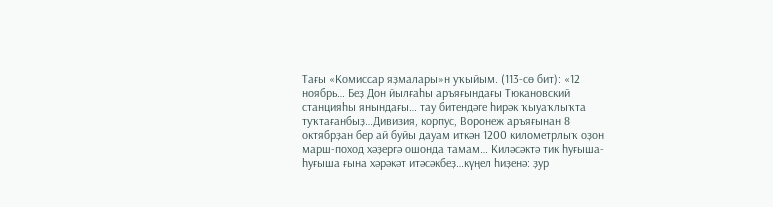Тағы «Комиссар яҙмалары»н уҡыйым. (113-сө бит): «12 ноябрь… Беҙ Дон йылғаһы аръяғындағы Тюкановский станцияһы янындағы… тау битендәге һирәк ҡыуаҡлыҡта туҡтағанбыҙ…Дивизия, корпус, Воронеж аръяғынан 8 октябрҙан бер ай буйы дауам иткән 1200 километрлыҡ оҙон марш-поход хәҙергә ошонда тамам… Киләсәктә тик һуғыша-һуғыша ғына хәрәкәт итәсәкбеҙ…күңел һиҙенә: ҙур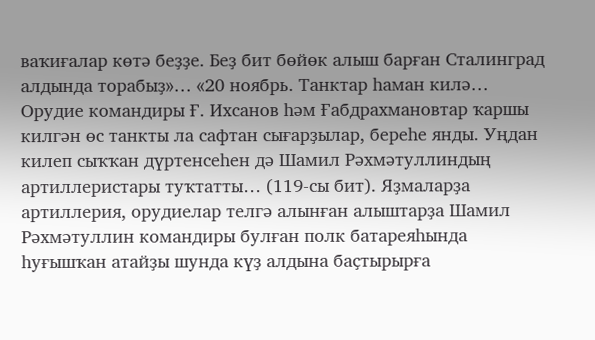ваҡиғалар көтә беҙҙе. Беҙ бит бөйөк алыш барған Сталинград алдында торабыҙ»… «20 ноябрь. Танктар һаман килә… Орудие командиры Ғ. Ихсанов һәм Ғабдрахмановтар ҡаршы килгән өс танкты ла сафтан сығарҙылар, береһе янды. Уңдан килеп сыҡҡан дүртенсеһен дә Шамил Рәхмәтуллиндың артиллеристары туҡтатты… (119-сы бит). Яҙмаларҙа артиллерия, орудиелар телгә алынған алыштарҙа Шамил Рәхмәтуллин командиры булған полк батареяһында һуғышҡан атайҙы шунда күҙ алдына баҫтырырға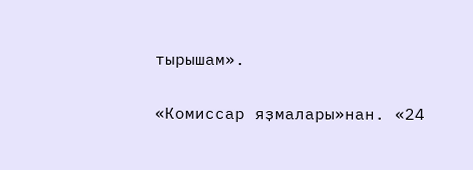тырышам».

«Комиссар яҙмалары»нан. «24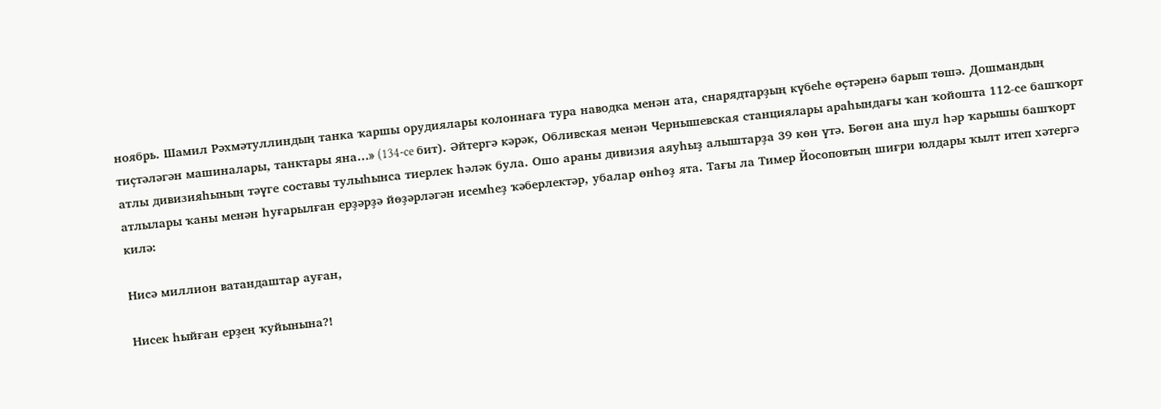ноябрь. Шамил Рәхмәтуллиндың танка ҡаршы орудиялары колоннаға тура наводка менән ата, снарядтарҙың күбеһе өҫтәренә барып төшә. Дошмандың тиҫтәләгән машиналары, танктары яна…» (134-ce бит). Әйтергә кәрәк, Обливская менән Чернышевская станциялары араһындағы ҡан ҡойошта 112-се башҡорт атлы дивизияһының тәүге составы тулыһынса тиерлек һәләк була. Ошо араны дивизия аяуһыҙ алыштарҙа 39 көн үтә. Бөгөн ана шул һәр ҡарышы башҡорт атлылары ҡаны менән һуғарылған ерҙәрҙә йөҙәрләгән исемһеҙ ҡәберлектәр, убалар өнһөҙ ята. Тағы ла Тимер Йосоповтың шиғри юлдары ҡылт итеп хәтергә килә:

Нисә миллион ватандаштар ауған,

Нисек һыйған ерҙең ҡуйынына?!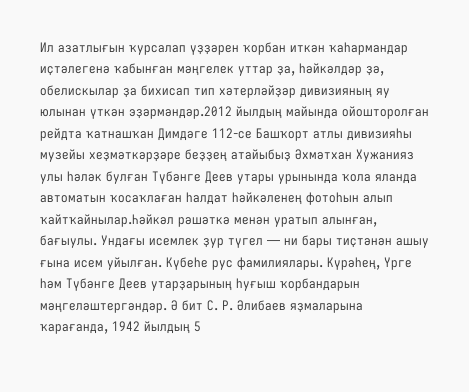Ил азатлығын ҡурсалап үҙҙәрен ҡорбан иткән ҡаһармандар иҫтәлегенә ҡабынған мәңгелек уттар ҙа, һәйкәлдәр ҙә, обелискылар ҙа бихисап тип хәтерләйҙәр дивизияның яу юлынан үткән эҙәрмәндәр.2012 йылдың майында ойошторолған рейдта ҡатнашҡан Димдәге 112-се Башҡорт атлы дивизияһы музейы хеҙмәткәрҙәре беҙҙең атайыбыҙ Әхмәтхан Хужанияз улы һәләк булған Түбәнге Деев утары урынында ҡола яланда автоматын ҡосаҡлаған һалдат һәйкәленең фотоһын алып ҡайтҡайнылар.Һәйкәл рәшәткә менән уратып алынған, бағыулы. Ундағы исемлек ҙур түгел — ни бары тиҫтәнән ашыу ғына исем уйылған. Күбеһе рус фамилиялары. Күрәһең, Үрге һәм Түбәнге Деев утарҙарының һуғыш ҡорбандарын мәңгеләштергәндәр. Ә бит С. Р. Әлибаев яҙмаларына ҡарағанда, 1942 йылдың 5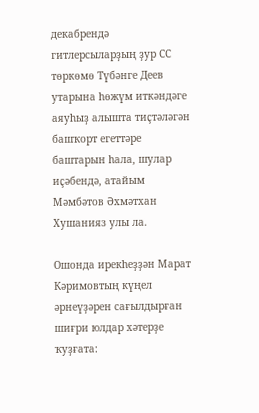декабрендә гитлерсыларҙың ҙур СС төркөмө Түбәнге Деев утарына һөжүм иткәндәге аяуһыҙ алышта тиҫтәләгән башҡорт егеттәре баштарын һала, шулар иҫәбендә, атайым Мәмбәтов Әхмәтхан Хушанияз улы ла.

Ошонда ирекһеҙҙән Марат Кәримовтың күңел әрнеүҙәрен сағылдырған шиғри юлдар хәтерҙе ҡуҙғата: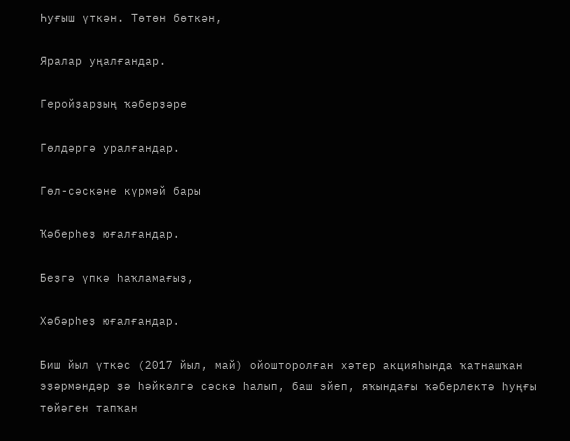Һуғыш үткән. Төтөн бөткән,

Яралар уңалғандар.

Геройҙарҙың ҡәберҙәре

Гөлдәргә уралғандар.

Гөл-сәскәне күрмәй бары

Ҡәберһеҙ юғалғандар.

Беҙгә үпкә һаҡламағыҙ,

Хәбәрһеҙ юғалғандар.

Биш йыл үткәс (2017 йыл, май) ойошторолған хәтер акцияһында ҡатнашҡан эҙәрмәндәр ҙә һәйкәлгә сәскә һалып, баш эйеп, яҡындағы ҡәберлектә һуңғы төйәген тапҡан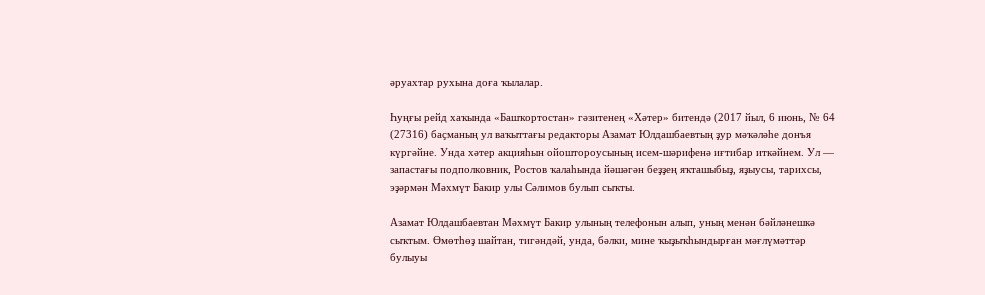әруахтар рухына доға ҡылалар.

Һуңғы рейд хаҡында «Башҡортостан» гәзитенең «Хәтер» битендә (2017 йыл, 6 июнь, № 64 (27316) баҫманың ул ваҡыттағы редакторы Азамат Юлдашбаевтың ҙур мәҡәләһе донъя күргәйне. Унда хәтер акцияһын ойоштороусының исем-шәрифенә иғтибар иткәйнем. Ул — запастағы подполковник, Ростов ҡалаһында йәшәгән беҙҙең яҡташыбыҙ, яҙыусы, тарихсы, эҙәрмән Мәхмүт Бакир улы Сәлимов булып сыҡты.

Азамат Юлдашбаевтан Мәхмүт Бакир улының телефонын алып, уның менән бәйләнешкә сыҡтым. Өмөтһөҙ шайтан, тигәндәй, унда, бәлки, мине ҡыҙыҡһындырған мәғлүмәттәр булыуы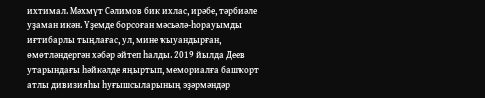ихтимал. Мәхмүт Сәлимов бик ихлас, ирәбе, тәрбиәле уҙаман икән. Үҙемде борсоған мәсьәлә-һорауымды иғтибарлы тыңлағас, ул, мине ҡыуандырған, өмөтләндергән хәбәр әйтеп һалды. 2019 йылда Деев утарындағы һәйкәлде яңыртып, мемориалға башҡорт атлы дивизияһы һуғышсыларының эҙәрмәндәр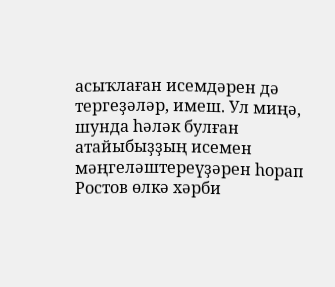асыҡлаған исемдәрен дә тергеҙәләр, имеш. Ул миңә, шунда һәләк булған атайыбыҙҙың исемен мәңгеләштереүҙәрен һорап Ростов өлкә хәрби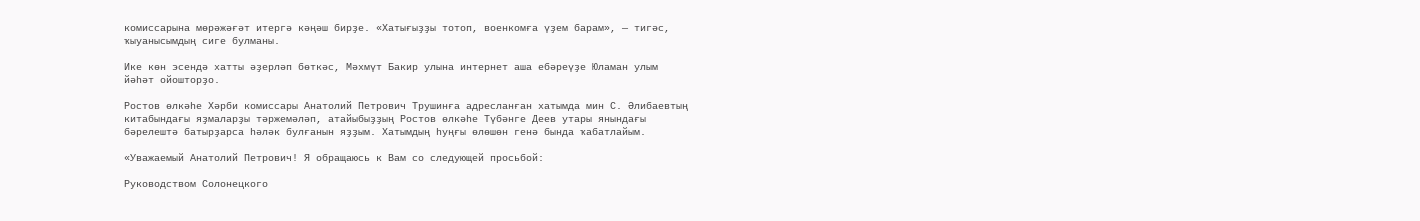комиссарына мөрәжәғәт итергә кәңәш бирҙе. «Хатығыҙҙы тотоп, военкомға үҙем барам», — тигәс, ҡыуанысымдың сиге булманы.

Ике көн эсендә хатты әҙерләп бөткәс, Мәхмүт Бакир улына интернет аша ебәреүҙе Юламан улым йәһәт ойошторҙо.

Ростов өлкәһе Хәрби комиссары Анатолий Петрович Трушинға адресланған хатымда мин С. Әлибаевтың китабындағы яҙмаларҙы тәржемәләп, атайыбыҙҙың Ростов өлкәһе Түбәнге Деев утары янындағы бәрелештә батырҙарса һәләк булғанын яҙҙым. Хатымдың һуңғы өлөшөн генә бында ҡабатлайым.

«Уважаемый Анатолий Петрович! Я обращаюсь к Вам со следующей просьбой:

Руководством Солонецкого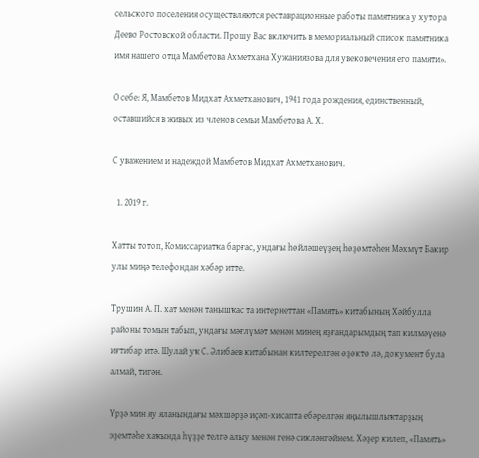сельского поселения осуществляются реставрационные работы памятника у хутора Деево Ростовской области. Прошу Вас включить в мемориальный список памятника имя нашего отца Мамбетова Ахметхана Хужаниязова для увековечения его памяти».

О себе: Я, Мамбетов Мидхат Ахметханович, 1941 года рождения, единственный, оставшийся в живых из членов семьи Мамбетова А. Х.

С уважением и надеждой Мамбетов Мидхат Ахметханович.

  1. 2019 г.

Хатты тотоп, Комиссариатҡа барғас, ундағы һөйләшеүҙең һөҙөмтәһен Мәхмүт Бакир улы миңә телефондан хәбәр итте.

Трушин А. П. хат менән танышҡас та интернеттан «Память» китабының Хәйбулла районы томын табып, ундағы мәғлүмәт менән минең яҙғандарымдың тап килмәүенә иғтибар итә. Шулай уҡ С. Әлибаев китабынан килтерелгән өҙөктө лә, документ була алмай, тигән.

Үрҙә мин яу яланындағы мәхшәрҙә иҫәп-хисапта ебәрелгән яңылышлыҡтарҙың эҙемтәһе хаҡында һүҙҙе телгә алыу менән генә сикләнгәйнем. Хәҙер килеп, «Память»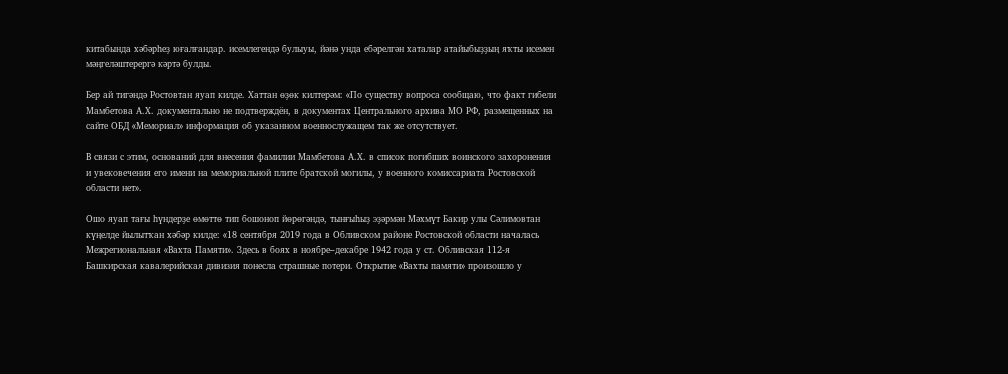китабында хәбәрһеҙ юғалғандар. исемлегендә булыуы, йәнә унда ебәрелгән хаталар атайыбыҙҙың яҡты исемен мәңгеләштерергә кәртә булды.

Бер ай тигәндә Ростовтан яуап килде. Хаттан өҙөк килтерәм: «По существу вопроса сообщаю, что факт гибели Мамбетова А.Х. документально не подтверждён, в документах Центрального архива МО РФ, размещенных на сайте ОБД «Мемориал» информация об указанном военнослужащем так же отсутствует.

В связи с этим, оснований для внесения фамилии Мамбетова А.Х. в список погибших воинского захоронения и увековечения его имени на мемориальной плите братской могилы, у военного комиссариата Ростовской области нет».

Ошо яуап тағы һүндерҙе өмөттө тип бошоноп йөрөгәндә, тынғыһыҙ эҙәрмән Мәхмүт Бакир улы Сәлимовтан күңелде йылытҡан хәбәр килде: «18 сентября 2019 года в Обливском районе Ростовской области началась Межрегиональная «Вахта Памяти». Здесь в боях в ноябре–декабре 1942 года у ст. Обливская 112-я Башкирская кавалерийская дивизия понесла страшные потери. Открытие «Вахты памяти» произошло у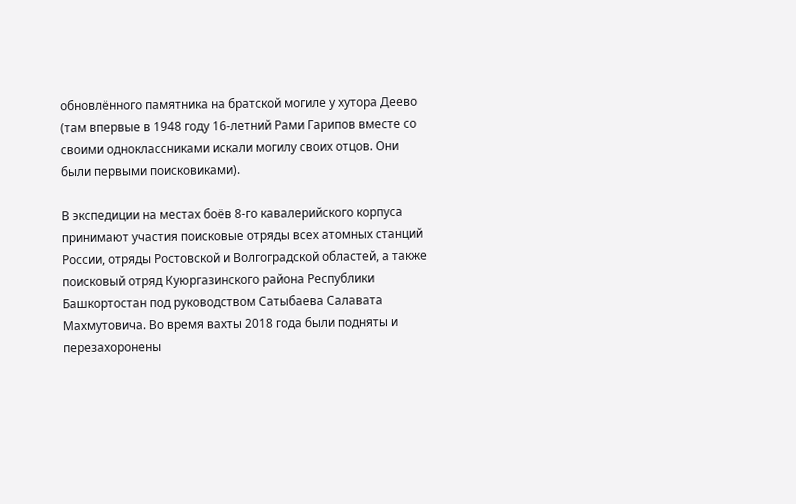обновлённого памятника на братской могиле у хутора Деево (там впервые в 1948 году 16-летний Рами Гарипов вместе со своими одноклассниками искали могилу своих отцов. Они были первыми поисковиками).

В экспедиции на местах боёв 8-го кавалерийского корпуса принимают участия поисковые отряды всех атомных станций России, отряды Ростовской и Волгоградской областей, а также поисковый отряд Куюргазинского района Республики Башкортостан под руководством Сатыбаева Салавата Махмутовича. Во время вахты 2018 года были подняты и перезахоронены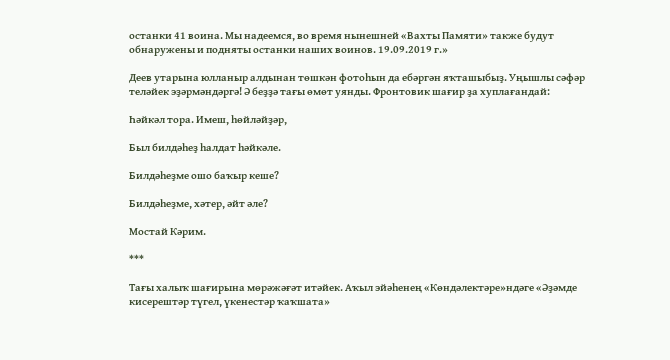останки 41 воина. Мы надеемся, во время нынешней «Вахты Памяти» также будут обнаружены и подняты останки наших воинов. 19.09.2019 г.»

Деев утарына юлланыр алдынан төшкән фотоһын да ебәргән яҡташыбыҙ. Уңышлы сәфәр теләйек эҙәрмәндәргә! Ә беҙҙә тағы өмөт уянды. Фронтовик шағир ҙа хуплағандай:

Һәйкәл тора. Имеш, һөйләйҙәр,

Был билдәһеҙ һалдат һәйкәле.

Билдәһеҙме ошо баҡыр кеше?

Билдәһеҙме, хәтер, әйт әле?

Мостай Кәрим.

***

Тағы халыҡ шағирына мөрәжәғәт итәйек. Аҡыл эйәһенең «Көндәлектәре»ндәге «Әҙәмде кисерештәр түгел, үкенестәр ҡаҡшата»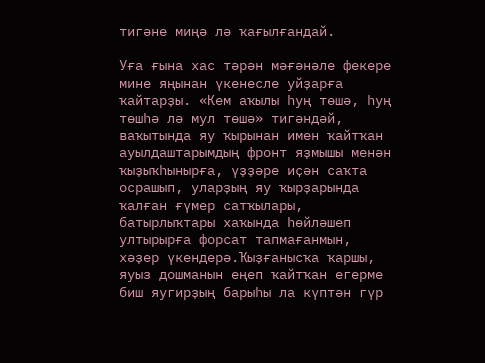тигәне миңә лә ҡағылғандай.

Уға ғына хас тәрән мәғәнәле фекере мине яңынан үкенесле уйҙарға ҡайтарҙы. «Кем аҡылы һуң төшә, һуң төшһә лә мул төшә» тигәндәй, ваҡытында яу ҡырынан имен ҡайтҡан ауылдаштарымдың фронт яҙмышы менән ҡыҙыҡһынырға, үҙҙәре иҫән саҡта осрашып, уларҙың яу ҡырҙарында ҡалған ғүмер сатҡылары, батырлыҡтары хаҡында һөйләшеп ултырырға форсат тапмағанмын, хәҙер үкендерә.Ҡыҙғанысҡа ҡаршы, яуыз дошманын еңеп ҡайтҡан егерме биш яугирҙың барыһы ла күптән гүр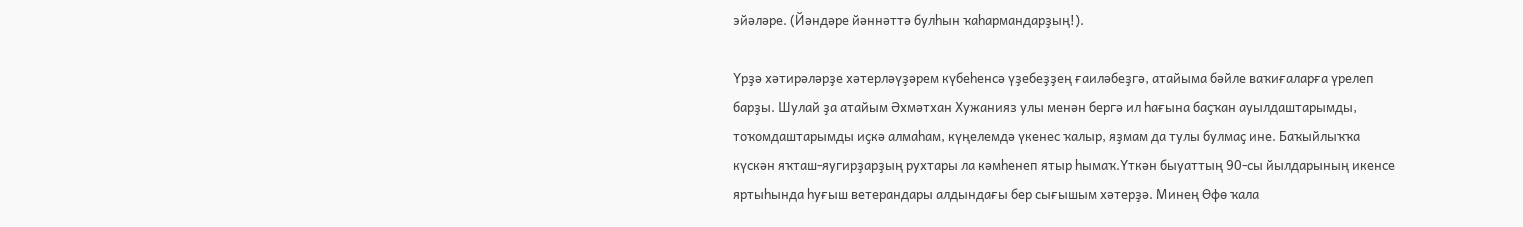эйәләре. (Йәндәре йәннәттә булһын ҡаһармандарҙың!).

Үрҙә хәтирәләрҙе хәтерләүҙәрем күбеһенсә үҙебеҙҙең ғаиләбеҙгә, атайыма бәйлe ваҡиғаларға үрелеп барҙы. Шулай ҙа атайым Әхмәтхан Хужанияз улы менән бергә ил һағына баҫҡан ауылдаштарымды, тоҡомдаштарымды иҫкә алмаһам, күңелемдә үкенес ҡалыр, яҙмам да тулы булмаҫ ине. Баҡыйлыҡҡа күскән яҡташ-яугирҙарҙың рухтары ла кәмһенеп ятыр һымаҡ.Үткән быуаттың 90-сы йылдарының икенсе яртыһында һуғыш ветерандары алдындағы бер сығышым хәтерҙә. Минең Өфө ҡала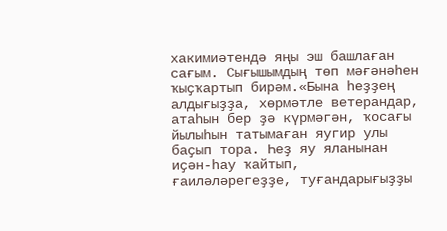хакимиәтендә яңы эш башлаған сағым. Сығышымдың төп мәғәнәһен ҡыҫҡартып бирәм.«Бына һеҙҙең алдығыҙҙа, хөрмәтле ветерандар, атаһын бер ҙә күрмәгән, ҡосағы йылыһын татымаған яугир улы баҫып тора. Һеҙ яу яланынан иҫән-һау ҡайтып, ғаиләләрегеҙҙе, туғандарығыҙҙы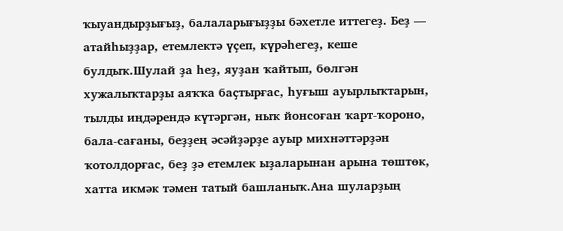ҡыуандырҙығыҙ, балаларығыҙҙы бәхетле иттегеҙ. Беҙ — атайһыҙҙар, етемлектә үҫеп, күрәһегеҙ, кеше булдыҡ.Шулай ҙа һеҙ, яуҙан ҡайтып, бөлгән хужалыҡтарҙы аяҡҡа баҫтырғас, һуғыш ауырлыҡтарын, тылды иңдәрендә күтәргән, ныҡ йонсоған ҡарт-ҡороно, бала-сағаны, беҙҙең әсәйҙәрҙе ауыр михнәттәрҙән ҡотолдорғас, беҙ ҙә етемлек ыҙаларынан арына төштөк, хатта икмәк тәмен татый башланыҡ.Ана шуларҙың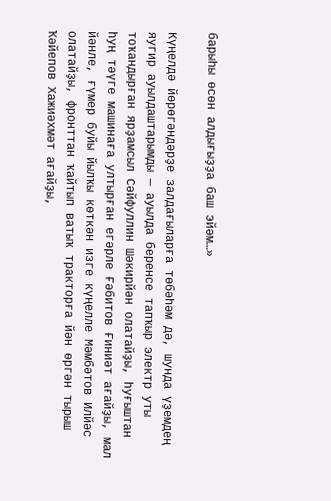барыһы өсөн алдығыҙҙа баш эйәм…»

Күңелдә йөрөгәндәрҙе залдағыларға төбәһәм дә, шунда үҙемдең яугир ауылдаштарымды — ауылда беренсе тапҡыр электр уты тоҡандырған ярҙамсыл Сәйфуллин Шәкирйән олатайҙы, һуғыштан һуң тәүге машинаға ултырған егәрле Ғәбитов Ғиниәт ағайҙы, мал йәнле, ғүмер буйы йылҡы көткән изге күңелле Мәмбәтов Илйәс олатайҙы, фронттан ҡайтып ватыҡ тракторға йән өргән тырыш Ҡәйепов Хажиәхмәт ағайҙы,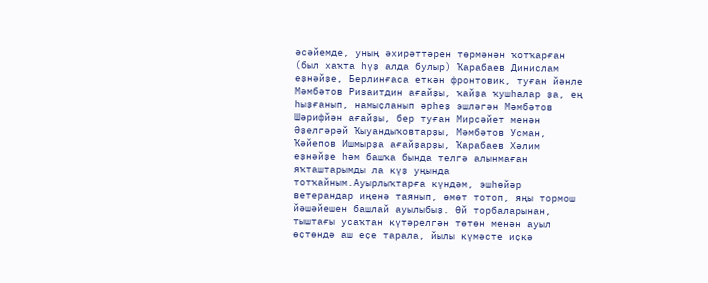әсәйемде, уның әхирәттәрен төрмәнән ҡотҡарған (был хаҡта һүҙ алда булыр) Ҡарабаев Динислам еҙнәйҙе, Берлинғаса еткән фронтовик, туған йәнле Мәмбәтов Ризаитдин ағайҙы, ҡайҙа ҡушһалар ҙа, ең һыҙғанып, намыҫланып әрһеҙ эшләгән Мәмбәтов Шәрифйән ағайҙы, бер туған Мирсәйет менән Әҙелгәрәй Ҡыуандыҡовтарҙы, Мәмбәтов Усман, Ҡәйепов Ишмырҙа ағайҙарҙы, Ҡарабаев Хәлим еҙнәйҙе һәм башҡа бында телгә алынмаған яҡташтарымды ла күҙ уңында тотҡайным.Ауырлыҡтарға күндәм, эшһөйәр ветерандар иңенә таянып, өмөт тотоп, яңы тормош йәшәйешен башлай ауылыбыҙ. Өй торбаларынан, тыштағы усаҡтан күтәрелгән төтөн менән ауыл өҫтөндә аш еҫе тарала, йылы күмәсте иҫкә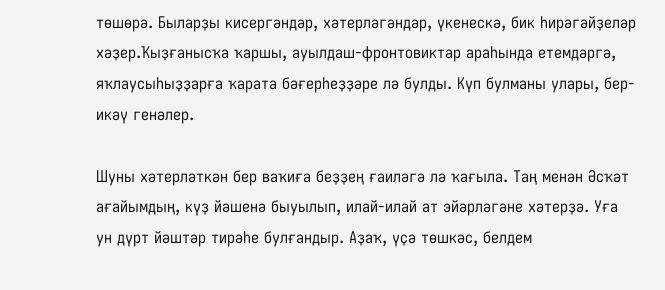төшөрә. Быларҙы кисергәндәр, хәтерләгәндәр, үкенескә, бик һирәгәйҙеләр хәҙер.Ҡыҙғанысҡа ҡаршы, ауылдаш-фронтовиктар араһында етемдәргә, яҡлаусыһыҙҙарға ҡарата бәғерһеҙҙәре лә булды. Күп булманы улары, бер- икәү генәлер.

Шуны хәтерләткән бер ваҡиға беҙҙең ғаиләгә лә ҡағыла. Таң менән Әсҡәт ағайымдың, күҙ йәшенә быуылып, илай-илай ат эйәрләгәне хәтерҙә. Уға ун дүрт йәштәр тирәһе булғандыр. Аҙаҡ, үҫә төшкәс, белдем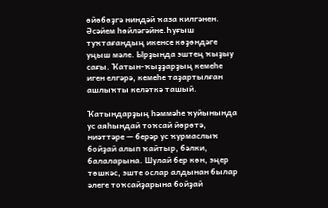өйөбөҙгә ниндәй ҡаза килгәнен. Әсәйем һөйләгәйне.Һуғыш туҡтағандың икенсе көҙөндәге уңыш мәле. Ырҙында эштең ҡыҙыу сағы. Ҡатын-ҡыҙҙарҙың кемеһе иген елгәрә, кемеһе таҙартылған ашлыҡты келәткә ташый.

Ҡатындарҙың һәммәһе ҡуйынында ус аяһындай тоҡсай йөрөтә, ниәттәре — берәр ус ҡурмаслыҡ бойҙай алып ҡайтыр, бәлки, балаларына. Шулай бер көн, эңер төшкәс, эште ослар алдынан былар әлеге тоҡсайҙарына бойҙай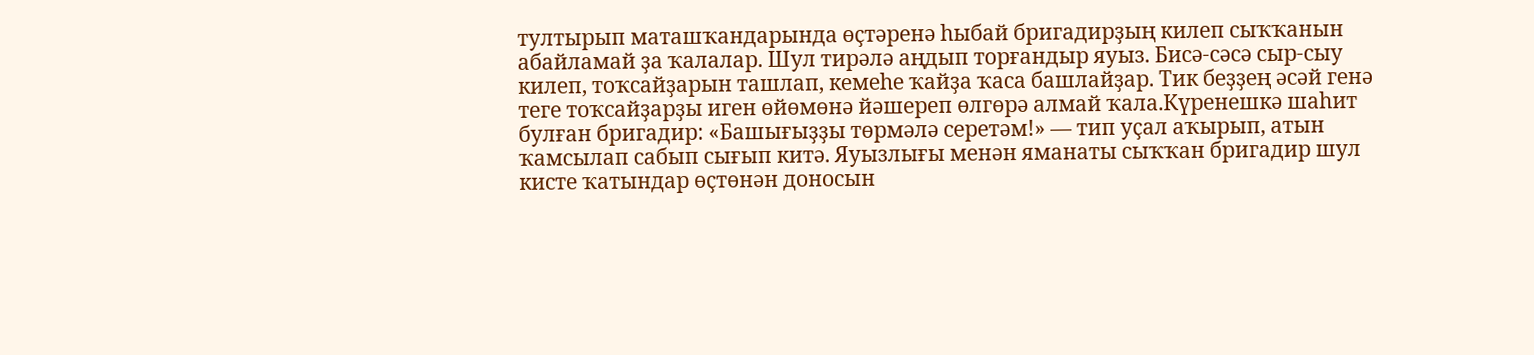тултырып маташҡандарында өҫтәренә һыбай бригадирҙың килеп сыҡҡанын абайламай ҙа ҡалалар. Шул тирәлә аңдып торғандыр яуыз. Бисә-сәсә сыр-сыу килеп, тоҡсайҙарын ташлап, кемеһе ҡайҙа ҡаса башлайҙар. Тик беҙҙең әсәй генә теге тоҡсайҙарҙы иген өйөмөнә йәшереп өлгөрә алмай ҡала.Күренешкә шаһит булған бригадир: «Башығыҙҙы төрмәлә серетәм!» — тип уҫал аҡырып, атын ҡамсылап сабып сығып китә. Яуызлығы менән яманаты сыҡҡан бригадир шул кисте ҡатындар өҫтөнән доносын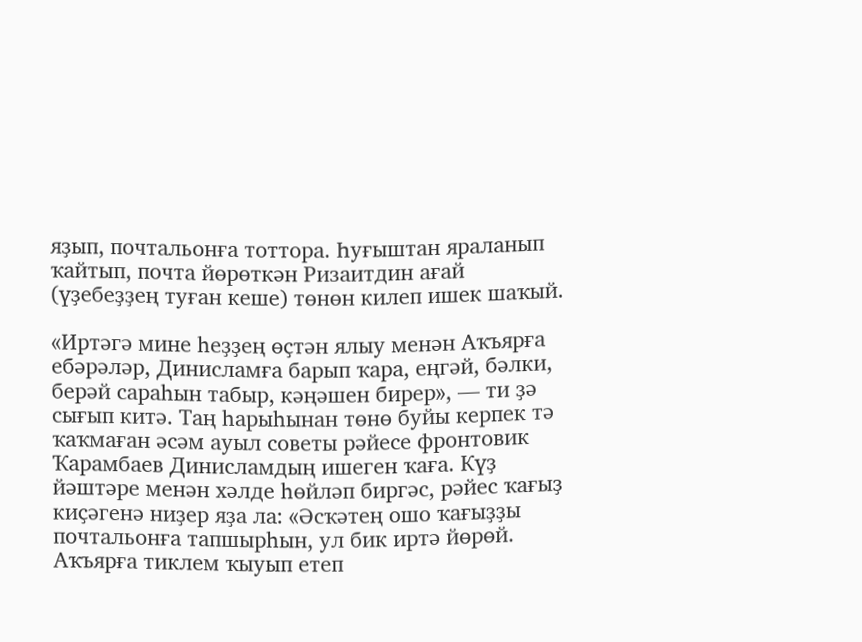яҙып, почтальонға тоттора. Һуғыштан яраланып ҡайтып, почта йөрөткән Ризаитдин ағай (үҙебеҙҙең туған кеше) төнөн килеп ишек шаҡый.

«Иртәгә мине һеҙҙең өҫтән ялыу менән Аҡъярға ебәрәләр, Динисламға барып ҡара, еңгәй, бәлки, берәй сараһын табыр, кәңәшен бирер», — ти ҙә сығып китә. Таң һарыһынан төнө буйы керпек тә ҡаҡмаған әсәм ауыл советы рәйесе фронтовик Ҡарамбаев Динисламдың ишеген ҡаға. Күҙ йәштәре менән хәлде һөйләп биргәс, рәйес ҡағыҙ киҫәгенә ниҙер яҙа ла: «Әсҡәтең ошо ҡағыҙҙы почтальонға тапшырһын, ул бик иртә йөрөй. Аҡъярға тиклем ҡыуып етеп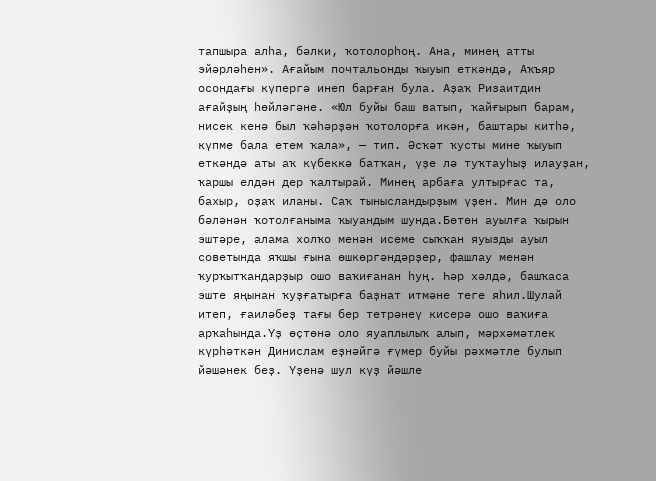тапшыра алһа, бәлки, ҡотолорһоң. Ана, минең атты эйәрләһен». Ағайым почтальонды ҡыуып еткәндә, Аҡъяр осондағы күпергә инеп барған була. Аҙаҡ Ризаитдин ағайҙың һөйләгәне. «Юл буйы баш ватып, ҡайғырып барам, нисек кенә был ҡәһәрҙән ҡотолорға икән, баштары китһә, күпме бала етем ҡала», — тип. Әсҡәт ҡусты мине ҡыуып еткәндә аты аҡ күбеккә батҡан, үҙе лә туҡтауһыҙ илауҙан, ҡаршы елдән дер ҡалтырай. Минең арбаға ултырғас та, бахыр, оҙаҡ иланы. Саҡ тынысландырҙым үҙен. Мин дә оло бәләнән ҡотолғаныма ҡыуандым шунда.Бөтөн ауылға ҡырын эштәре, алама холҡо менән исеме сыҡҡан яуызды ауыл советында яҡшы ғына өшкөргәндәрҙер, фашлау менән ҡурҡытҡандарҙыр ошо ваҡиғанан һуң. Һәр хәлдә, башҡаса эште яңынан ҡуҙғатырға баҙнат итмәне теге яһил.Шулай итеп, ғаиләбеҙ тағы бер тетрәнеү кисерә ошо ваҡиға арҡаһында.Үҙ өҫтөнә оло яуаплылыҡ алып, мәрхәмәтлек күрһәткән Динислам еҙнәйгә ғүмер буйы рәхмәтле булып йәшәнек беҙ. Үҙенә шул күҙ йәшле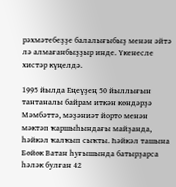рәхмәтебеҙҙе балалығыбыҙ менән әйтә лә алмағанбыҙҙыр инде. Үкенесле хистәр күңелдә.

1995 йылда Еңеүҙең 50 йыллығын тантаналы байрам иткән көндәрҙә Мәмбәттә, мәҙәниәт йорто менән мәктәп ҡаршыһындағы майҙанда, һәйкәл ҡалҡып сыҡты. Һәйкәл ташына Бөйөк Ватан һуғышында батырҙарса һәләк булған 42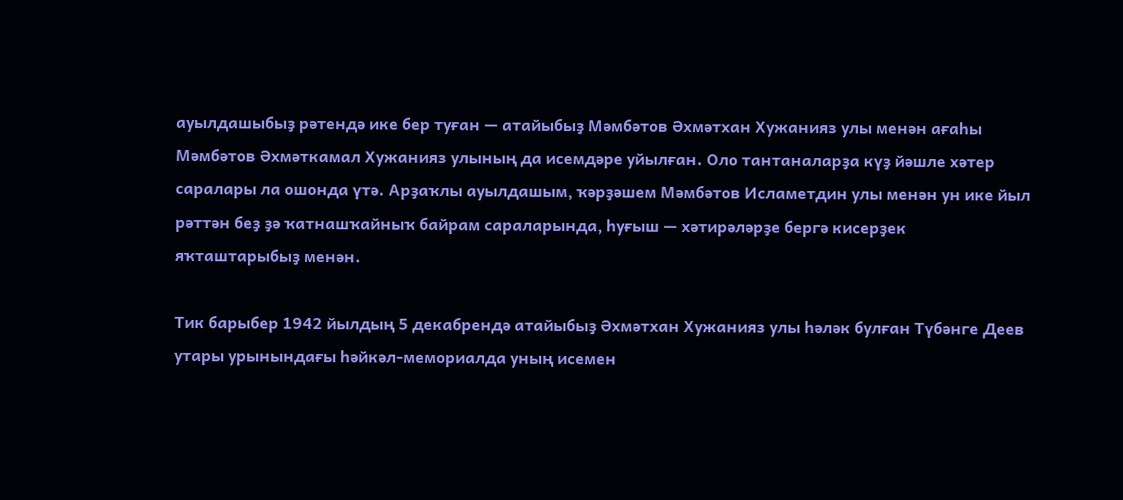ауылдашыбыҙ рәтендә ике бер туған — атайыбыҙ Мәмбәтов Әхмәтхан Хужанияз улы менән ағаһы Мәмбәтов Әхмәткамал Хужанияз улының да исемдәре уйылған. Оло тантаналарҙа күҙ йәшле хәтер саралары ла ошонда үтә. Арҙаҡлы ауылдашым, ҡәрҙәшем Мәмбәтов Исламетдин улы менән ун ике йыл рәттән беҙ ҙә ҡатнашҡайныҡ байрам сараларында, һуғыш — хәтирәләрҙе бергә кисерҙек яҡташтарыбыҙ менән.

Тик барыбер 1942 йылдың 5 декабрендә атайыбыҙ Әхмәтхан Хужанияз улы һәләк булған Түбәнге Деев утары урынындағы һәйкәл-мемориалда уның исемен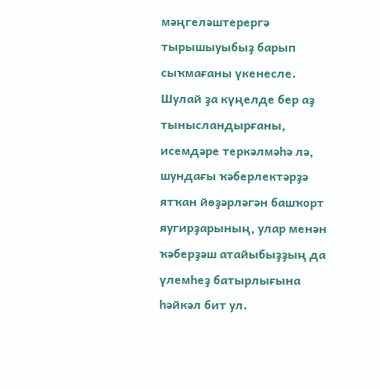мәңгеләштерергә тырышыуыбыҙ барып сыҡмағаны үкенесле. Шулай ҙа күңелде бер аҙ тынысландырғаны, исемдәре теркәлмәһә лә, шундағы ҡәберлектәрҙә ятҡан йөҙәрләгән башҡорт яугирҙарының, улар менән ҡәберҙәш атайыбыҙҙың да үлемһеҙ батырлығына һәйкәл бит ул.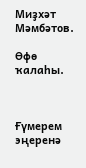Миҙхәт Мәмбәтов.

Өфө ҡалаһы.



Ғүмерем эңеренә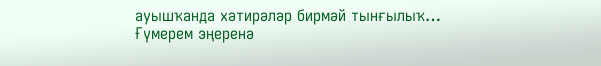ауышҡанда хәтирәләр бирмәй тынғылыҡ…
Ғүмерем эңеренә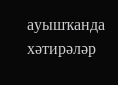ауышҡанда хәтирәләр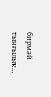бирмәй тынғылыҡ…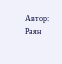Автор: Раян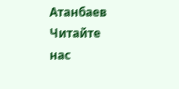Атанбаев
Читайте нас